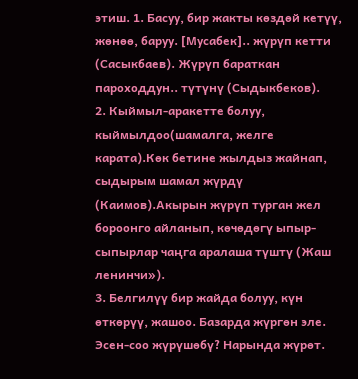этиш. 1. Басуу, бир жакты көздөй кетүү, жөнөө, баруу. [Мусабек].. жүрүп кетти (Сасыкбаев). Жүрүп бараткан пароходдун.. түтүнү (Сыдыкбеков).
2. Кыймыл-аракетте болуу, кыймылдоо(шамалга, желге карата).Көк бетине жылдыз жайнап, сыдырым шамал жүрдү (Каимов).Акырын жүрүп турган жел бороонго айланып, көчөдөгү ыпыр-сыпырлар чаңга аралаша түштү (Жаш ленинчи»).
3. Белгилүү бир жайда болуу, күн өткөрүү, жашоо. Базарда жүргөн эле. Эсен-соо жүрүшөбү? Нарында жүрөт.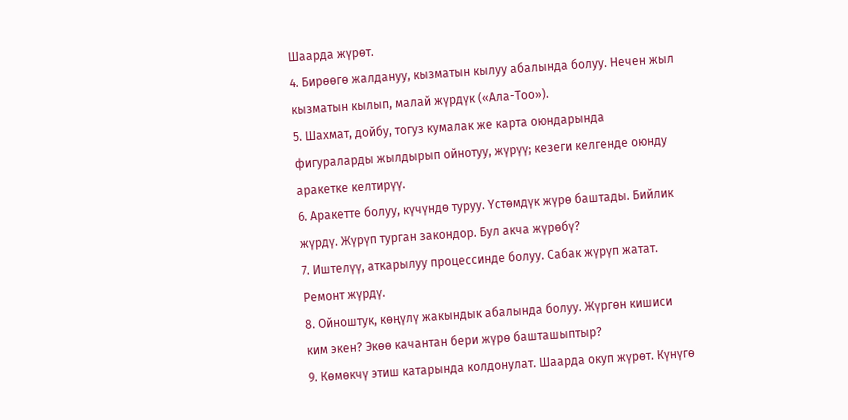Шаарда жүрөт.
4. Бирөөгө жалдануу, кызматын кылуу абалында болуу. Нечен жыл кызматын кылып, малай жүрдүк («Ала-Тоо»).
5. Шахмат, дойбу, тогуз кумалак же карта оюндарында фигураларды жылдырып ойнотуу, жүрүү; кезеги келгенде оюнду аракетке келтирүү.
6. Аракетте болуу, күчүндө туруу. Үстөмдүк жүрө баштады. Бийлик жүрдү. Жүрүп турган закондор. Бул акча жүрөбү?
7. Иштелүү, аткарылуу процессинде болуу. Сабак жүрүп жатат. Ремонт жүрдү.
8. Ойноштук, көңүлү жакындык абалында болуу. Жүргөн кишиси ким экен? Экөө качантан бери жүрө башташыптыр?
9. Көмөкчү этиш катарында колдонулат. Шаарда окуп жүрөт. Күнүгө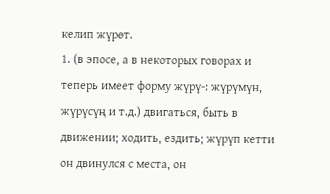келип жүрөт.
1. (в эпосе, а в некоторых говорах и теперь имеет форму жүрү-: жүрүмүн, жүрүсүң и т.д.) двигаться, быть в движении; ходить, ездить; жүрүп кетти он двинулся с места, он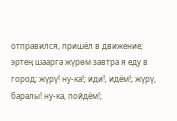отправился, пришёл в движение; эртең шаарга жүрөм завтра я еду в город; жүрү! ну-ка!; иди!, идём!; жүрү, баралы! ну-ка, пойдём!;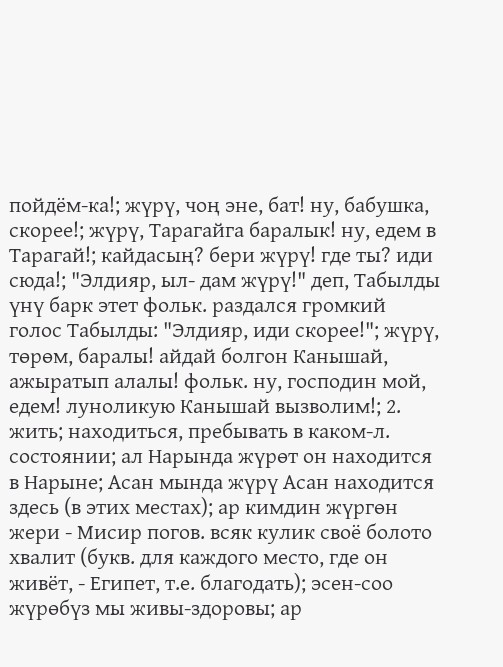пойдём-ка!; жүрү, чоң эне, бат! ну, бабушка, скорее!; жүрү, Тарагайга баралык! ну, едем в Тарагай!; кайдасың? бери жүрү! где ты? иди сюда!; "Элдияр, ыл- дам жүрү!" деп, Табылды үнү барк этет фольк. раздался громкий голос Табылды: "Элдияр, иди скорее!"; жүрү, төрөм, баралы! айдай болгон Канышай, ажыратып алалы! фольк. ну, господин мой, едем! луноликую Канышай вызволим!; 2. жить; находиться, пребывать в каком-л. состоянии; ал Нарында жүрөт он находится в Нарыне; Асан мында жүрү Асан находится здесь (в этих местах); ар кимдин жүргөн жери - Мисир погов. всяк кулик своё болото хвалит (букв. для каждого место, где он живёт, - Египет, т.е. благодать); эсен-соо жүрөбүз мы живы-здоровы; ар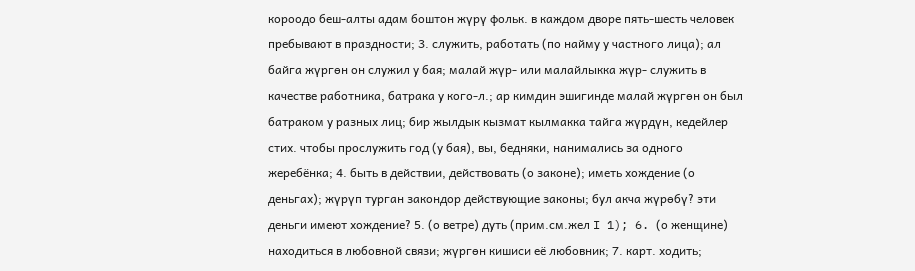короодо беш-алты адам боштон жүрү фольк. в каждом дворе пять-шесть человек пребывают в праздности; 3. служить, работать (по найму у частного лица); ал байга жүргөн он служил у бая; малай жүр- или малайлыкка жүр- служить в качестве работника, батрака у кого-л.; ар кимдин эшигинде малай жүргөн он был батраком у разных лиц; бир жылдык кызмат кылмакка тайга жүрдүн, кедейлер стих. чтобы прослужить год (у бая), вы, бедняки, нанимались за одного жеребёнка; 4. быть в действии, действовать (о законе); иметь хождение (о деньгах); жүрүп турган закондор действующие законы; бул акча жүрөбү? эти деньги имеют хождение? 5. (о ветре) дуть (прим.см.жел I 1); 6. (о женщине) находиться в любовной связи; жүргөн кишиси её любовник; 7. карт. ходить;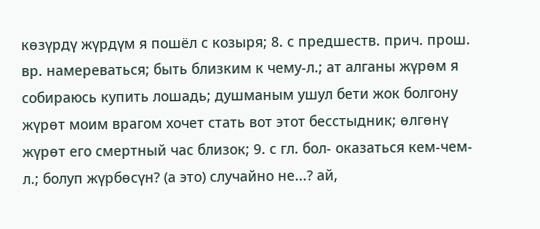көзүрдү жүрдүм я пошёл с козыря; 8. с предшеств. прич. прош. вр. намереваться; быть близким к чему-л.; ат алганы жүрөм я собираюсь купить лошадь; душманым ушул бети жок болгону жүрөт моим врагом хочет стать вот этот бесстыдник; өлгөнү жүрөт его смертный час близок; 9. с гл. бол- оказаться кем-чем-л.; болуп жүрбөсүн? (а это) случайно не...? ай,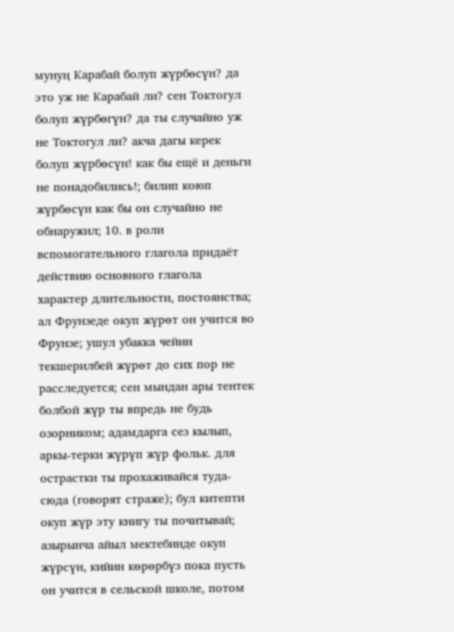мунуң Карабай болуп жүрбөсүн? да это уж не Карабай ли? сен Токтогул болуп жүрбөгүн? да ты случайно уж не Токтогул ли? акча дагы керек болуп жүрбөсүн! как бы ещё и деньги не понадобились!; билип коюп жүрбөсүн как бы он случайно не обнаружил; 10. в роли вспомогательного глагола придаёт действию основного глагола характер длительности, постоянства; ал Фрунзеде окуп жүрөт он учится во Фрунзе; ушул убакка чейин текшерилбей жүрөт до сих пор не расследуется; сен мындан ары тентек болбой жүр ты впредь не будь озорником; адамдарга сез кылып, аркы-терки жүрүп жүр фольк. для острастки ты прохаживайся туда-сюда (говорят страже); бул китепти окуп жүр эту книгу ты почитывай; азырынча айыл мектебинде окуп жүрсүн, кийин көрөрбүз пока пусть он учится в сельской школе, потом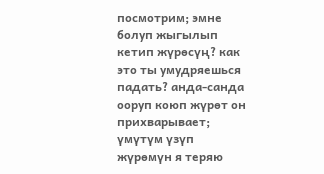посмотрим; эмне болуп жыгылып кетип жүрөсүң? как это ты умудряешься падать? анда-санда ооруп коюп жүрөт он прихварывает; үмүтүм үзүп жүрөмүн я теряю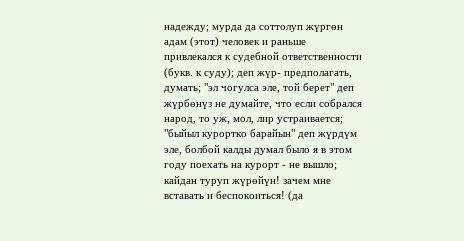надежду; мурда да соттолуп жүргөн адам (этот) человек и раньше привлекался к судебной ответственности (букв. к суду); деп жүр- предполагать, думать; "эл чогулса эле, той берет" деп жүрбөнүз не думайте, что если собрался народ, то уж, мол, лир устраивается; "быйыл курортко барайын" деп жүрдүм эле, болбой калды думал было я в этом году поехать на курорт - не вышло; кайдан туруп жүрөйүн! зачем мне вставать и беспокоиться! (да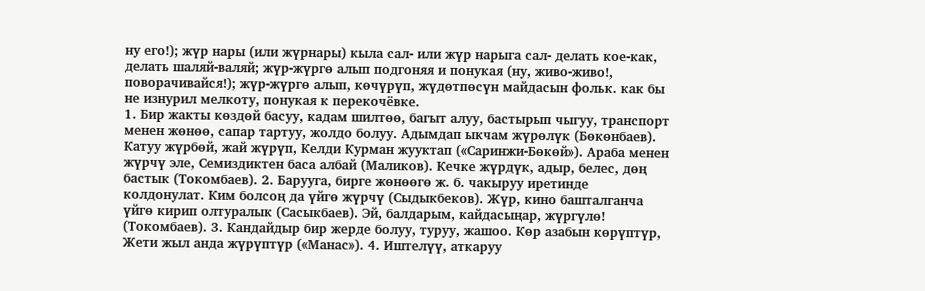ну его!); жүр нары (или жүрнары) кыла сал- или жүр нарыга сал- делать кое-как, делать шаляй-валяй; жүр-жүргө алып подгоняя и понукая (ну, живо-живо!, поворачивайся!); жүр-жүргө алып, көчүрүп, жүдөтпөсүн майдасын фольк. как бы не изнурил мелкоту, понукая к перекочёвке.
1. Бир жакты көздөй басуу, кадам шилтөө, багыт алуу, бастырып чыгуу, транспорт менен жөнөө, сапар тартуу, жолдо болуу. Адымдап ыкчам жүрөлүк (Бөкөнбаев). Катуу жүрбөй, жай жүрүп, Келди Курман жууктап («Саринжи-Бөкөй»). Араба менен жүрчү эле, Семиздиктен баса албай (Маликов). Кечке жүрдүк, адыр, белес, дөң бастык (Токомбаев). 2. Барууга, бирге жөнөөгө ж. б. чакыруу иретинде колдонулат. Ким болсоң да үйгө жүрчү (Сыдыкбеков). Жүр, кино башталганча үйгө кирип олтуралык (Сасыкбаев). Эй, балдарым, кайдасыңар, жүргүлө! (Токомбаев). 3. Кандайдыр бир жерде болуу, туруу, жашоо. Көр азабын көрүптүр, Жети жыл анда жүрүптүр («Манас»). 4. Иштелүү, аткаруу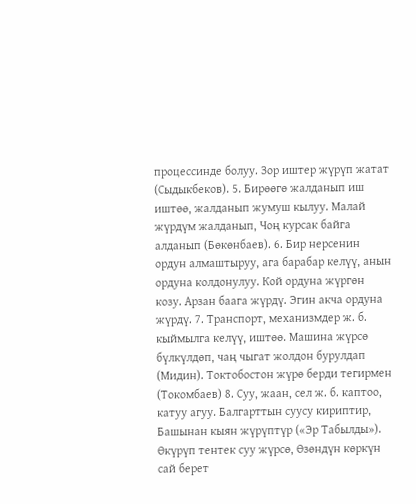процессинде болуу. Зор иштер жүрүп жатат (Сыдыкбеков). 5. Бирөөгө жалданып иш иштөө, жалданып жумуш кылуу. Малай жүрдүм жалданып, Чоң курсак байга алданып (Бөкөнбаев). 6. Бир нерсенин ордун алмаштыруу, ага барабар келүү, анын ордуна колдонулуу. Кой ордуна жүргөн козу. Арзан баага жүрдү. Эгин акча ордуна жүрдү. 7. Транспорт, механизмдер ж. б. кыймылга келүү, иштөө. Машина жүрсө бүлкүлдөп, чаң чыгат жолдон бурулдап (Мидин). Токтобостон жүрө берди тегирмен (Токомбаев) 8. Суу, жаан, сел ж. б. каптоо, катуу агуу. Балгарттын суусу кириптир, Башынан кыян жүрүптүр («Эр Табылды»). Өкүрүп тентек суу жүрсө, Өзөндүн көркүн сай берет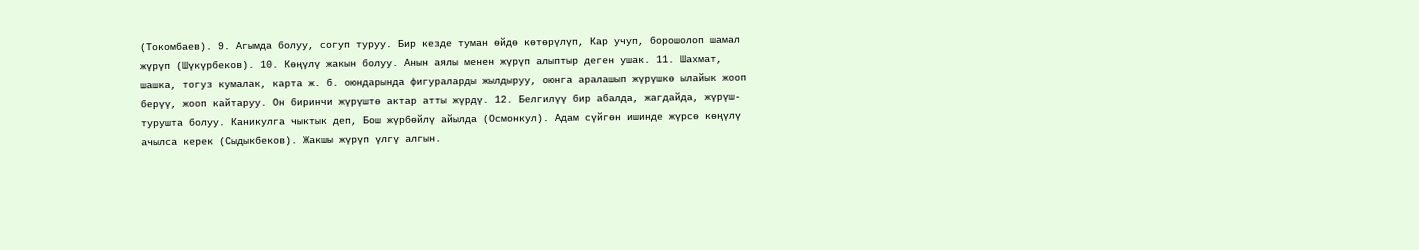(Токомбаев). 9. Агымда болуу, согуп туруу. Бир кезде туман өйдө көтөрүлүп, Кар учуп, борошолоп шамал жүрүп (Шүкүрбеков). 10. Көңүлү жакын болуу. Анын аялы менен жүрүп алыптыр деген ушак. 11. Шахмат, шашка, тогуз кумалак, карта ж. б. оюндарында фигураларды жылдыруу, оюнга аралашып жүрүшкө ылайык жооп берүү, жооп кайтаруу. Он биринчи жүрүштө актар атты жүрдү. 12. Белгилүү бир абалда, жагдайда, жүрүш-турушта болуу. Каникулга чыктык деп, Бош жүрбөйлү айылда (Осмонкул). Адам сүйгөн ишинде жүрсө көңүлү ачылса керек (Сыдыкбеков). Жакшы жүрүп үлгү алгын.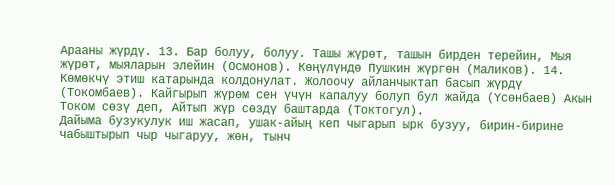Арааны жүрдү. 13. Бар болуу, болуу. Ташы жүрөт, ташын бирден терейин, Мыя жүрөт, мыяларын элейин (Осмонов). Көңүлүндө Пушкин жүргөн (Маликов). 14. Көмөкчү этиш катарында колдонулат. Жолоочу айланчыктап басып жүрдү (Токомбаев). Кайгырып жүрөм сен үчүн капалуу болуп бул жайда (Үсөнбаев) Акын Током сөзү деп, Айтып жүр сөздү баштарда (Токтогул).
Дайыма бузукулук иш жасап, ушак-айың кеп чыгарып ырк бузуу, бирин-бирине чабыштырып чыр чыгаруу, жөн, тынч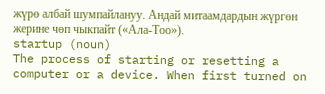жүрө албай шумпайлануу. Андай митаамдардын жүргөн жерине чөп чыкпайт («Ала-Тоо»).
startup (noun)
The process of starting or resetting a computer or a device. When first turned on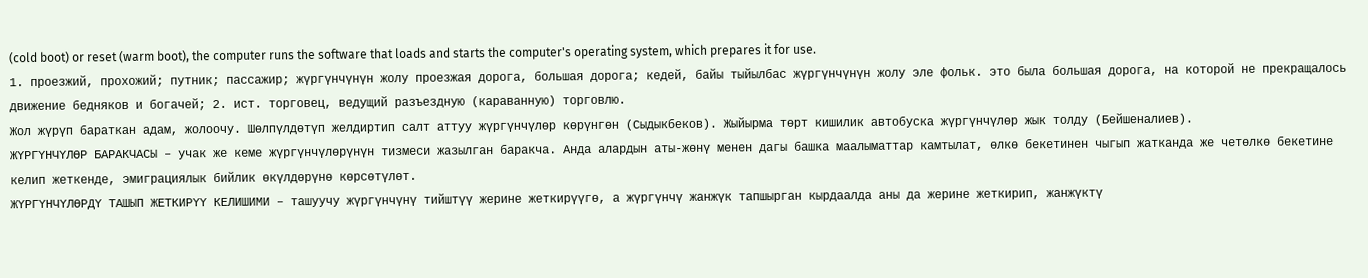(cold boot) or reset (warm boot), the computer runs the software that loads and starts the computer's operating system, which prepares it for use.
1. проезжий, прохожий; путник; пассажир; жүргүнчүнүн жолу проезжая дорога, большая дорога; кедей, байы тыйылбас жүргүнчүнүн жолу эле фольк. это была большая дорога, на которой не прекращалось движение бедняков и богачей; 2. ист. торговец, ведущий разъездную (караванную) торговлю.
Жол жүрүп бараткан адам, жолоочу. Шөлпүлдөтүп желдиртип салт аттуу жүргүнчүлөр көрүнгөн (Сыдыкбеков). Жыйырма төрт кишилик автобуска жүргүнчүлөр жык толду (Бейшеналиев).
ЖҮРГҮНЧҮЛӨР БАРАКЧАСЫ – учак же кеме жүргүнчүлөрүнүн тизмеси жазылган баракча. Анда алардын аты-жөнү менен дагы башка маалыматтар камтылат, өлкө бекетинен чыгып жатканда же четөлкө бекетине келип жеткенде, эмиграциялык бийлик өкүлдөрүнө көрсөтүлөт.
ЖҮРГҮНЧҮЛӨРДҮ ТАШЫП ЖЕТКИРҮҮ КЕЛИШИМИ – ташуучу жүргүнчүнү тийштүү жерине жеткирүүгө, а жүргүнчү жанжүк тапшырган кырдаалда аны да жерине жеткирип, жанжүктү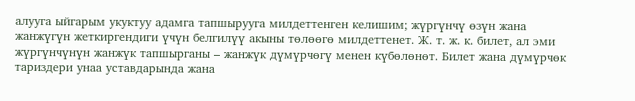алууга ыйгарым укуктуу адамга тапшырууга милдеттенген келишим; жүргүнчү өзүн жана жанжүгүн жеткиргендиги үчүн белгилүү акыны төлөөгө милдеттенет. Ж. т. ж. к. билет, ал эми жүргүнчүнүн жанжүк тапшырганы – жанжүк дүмүрчөгү менен күбөлөнөт. Билет жана дүмүрчөк тариздери унаа уставдарында жана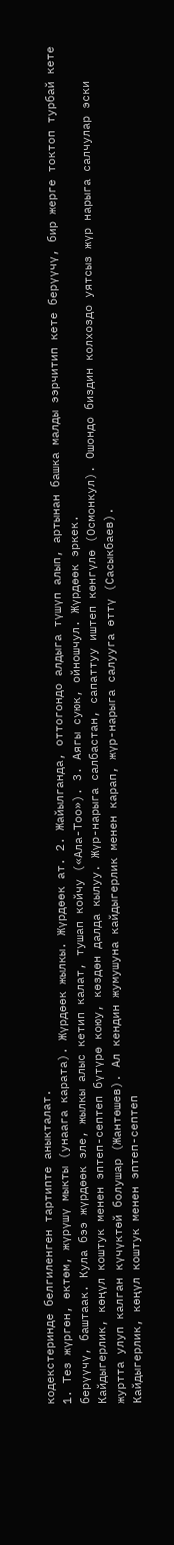кодекстеринде белгиленген тартипте аныкталат.
1. Тез жүргөн, өктөм, жүрүшү мыкты (унаага карата). Жүрдөөк жылкы. Жүрдөөк ат. 2. Жайылганда, оттогондо алдыга түшүп алып, артынан башка малды ээрчитип кете берүүчү, бир жерге токтоп турбай кете берүүчү, баштаак. Кула бээ жүрдөөк эле, жылкы алыс кетип калат, тушап койчу («Ала-Тоо»). 3. Аягы суюк, ойношчул. Жүрдөөк эркек.
Кайдыгерлик, көңүл коштук менен эптеп-септеп бүтүрө коюу, көздөн далда кылуу. Жүр-нарыга салбастан, сапаттуу иштеп көнгүлө (Осмонкул). Ошондо биздин колхоздо уятсыз жүр нарыга салчулар эски журтта улуп калган күчүктөй болушар (Жантөшев). Ал кендин жумушуна кайдыгерлик менен карап, жүр-нарыга салууга өттү (Сасыкбаев).
Кайдыгерлик, көңүл коштук менен эптеп-септеп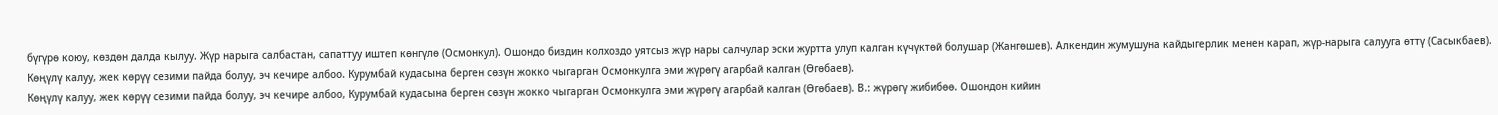бүгүрө коюу, көздөн далда кылуу. Жүр нарыга салбастан, сапаттуу иштеп көнгүлө (Осмонкул). Ошондо биздин колхоздо уятсыз жүр нары салчулар эски журтта улуп калган күчүктөй болушар (Жангөшев). Алкендин жумушуна кайдыгерлик менен карап, жүр-нарыга салууга өттү (Сасыкбаев).
Көңүлү калуу, жек көрүү сезими пайда болуу, эч кечире албоо. Курумбай кудасына берген сөзүн жокко чыгарган Осмонкулга эми жүрөгү агарбай калган (Өгөбаев).
Көңүлү калуу, жек көрүү сезими пайда болуу, эч кечире албоо, Курумбай кудасына берген сөзүн жокко чыгарган Осмонкулга эми жүрөгү агарбай калган (Өгөбаев). В.: жүрөгү жибибөө. Ошондон кийин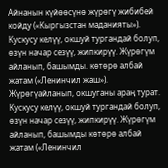Айнанын күйөөсүнө жүрөгү жибибей койду («Кыргызстан маданияты»).
Кускусу келүү, окшуй тургандай болуп, өзүн начар сезүү, жипкирүү. Жүрөгүм айланып, башымды. көтөрө албай жатам («Ленинчил жаш»). Жүрөгүайланып, окшуганы араң турат.
Кускусу келүү, окшуй тургандай болуп, өзүн начар сезүү, жипкирүү. Жүрөгүм айланып, башымды көтөрө албай жатам («Ленинчил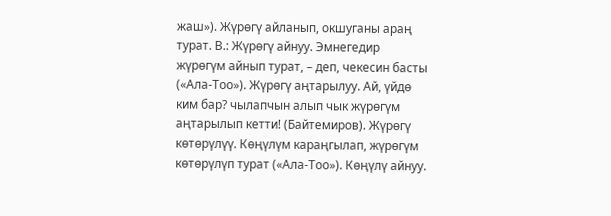жаш»). Жүрөгү айланып, окшуганы араң турат. В.: Жүрөгү айнуу. Эмнегедир жүрөгүм айнып турат, – деп, чекесин басты («Ала-Тоо»). Жүрөгү аңтарылуу. Ай, үйдө ким бар? чылапчын алып чык жүрөгүм аңтарылып кетти! (Байтемиров). Жүрөгү көтөрүлүү. Көңүлүм караңгылап, жүрөгүм көтөрүлүп турат («Ала-Тоо»). Көңүлү айнуу.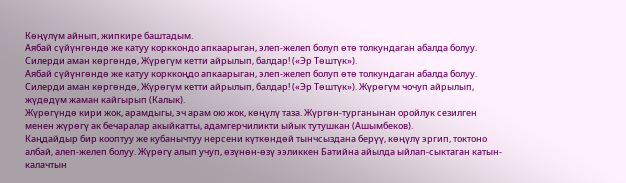Көңүлүм айнып, жипкире баштадым.
Аябай сүйүнгөндө же катуу корккондо апкаарыган, элеп-желеп болуп өтө толкундаган абалда болуу. Силерди аман көргөндө, Жүрөгүм кетти айрылып, балдар! («Эр Төштүк»).
Аябай сүйүнгөндө же катуу корккоңдо апкаарыган, элеп-желеп болуп өтө толкундаган абалда болуу. Силерди аман көргөндө, Жүрөгүм кетти айрылып, балдар! («Эр Төштүк»). Жүрөгүм чочуп айрылып, жүдөдүм жаман кайгырып (Калык).
Жүрөгүндө кири жок, арамдыгы, эч арам ою жок, көңүлү таза. Жүргөн-турганынан оройлук сезилген менен жүрөгү ак бечаралар акыйкатты, адамгерчиликти ыйык тутушкан (Ашымбеков).
Каңдайдыр бир кооптуу же кубанычтуу нерсени күткөндөй тынчсыздана берүү, көңүлү эргип, токтоно албай, алеп-желеп болуу. Жүрөгү алып учуп, өзүнөн-өзү ээликкен Батийна айылда ыйлап-сыктаган катын-калачтын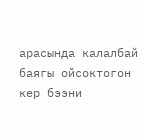арасында калалбай баягы ойсоктогон кер бээни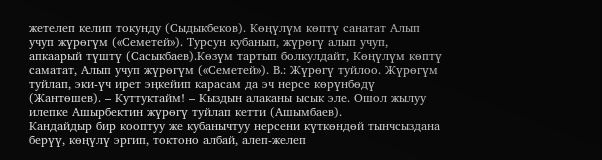жетелеп келип токунду (Сыдыкбеков). Көңүлүм көптү санатат Алып учуп жүрөгүм («Семетей»). Турсун кубанып, жүрөгү алып учуп, апкаарый түштү (Сасыкбаев).Көзүм тартып болкулдайт, Көңүлүм көптү саматат, Алып учуп жүрөгүм («Семетей»). В.: Жүрөгү туйлоо. Жүрөгүм туйлап, эки-үч ирет эңкейип карасам да эч нерсе көрүнбөдү (Жантөшев). – Куттуктайм! – Кыздын алаканы ысык эле. Ошол жылуу илепке Ашырбектин жүрөгү туйлап кетти (Ашымбаев).
Кандайдыр бир кооптуу же кубанычтуу нерсени күткөндөй тынчсыздана берүү, көңүлү эргип, токтоно албай, алеп-желеп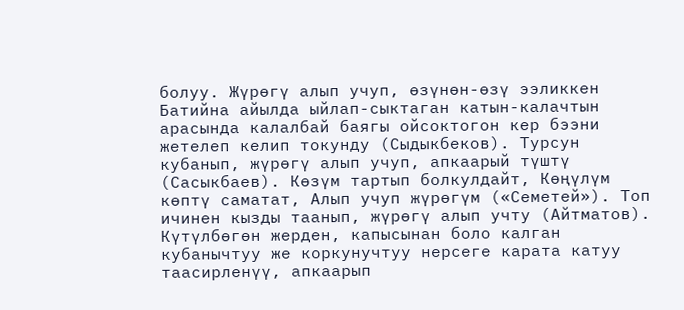болуу. Жүрөгү алып учуп, өзүнөн-өзү ээликкен Батийна айылда ыйлап-сыктаган катын-калачтын арасында калалбай баягы ойсоктогон кер бээни жетелеп келип токунду (Сыдыкбеков). Турсун кубанып, жүрөгү алып учуп, апкаарый түштү (Сасыкбаев). Көзүм тартып болкулдайт, Көңүлүм көптү саматат, Алып учуп жүрөгүм («Семетей»). Топ ичинен кызды таанып, жүрөгү алып учту (Айтматов).
Күтүлбөгөн жерден, капысынан боло калган кубанычтуу же коркунучтуу нерсеге карата катуу таасирленүү, апкаарып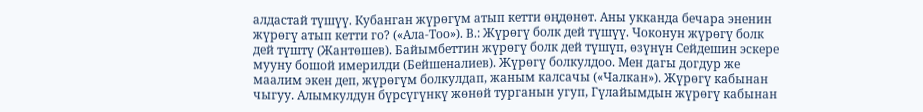алдастай түшүү. Кубанган жүрөгүм атып кетти өңдөнөт. Аны укканда бечара эненин жүрөгү атып кетти го? («Ала-Тоо»). В.: Жүрөгү болк дей түшүү. Чоконун жүрөгү болк дей түштү (Жантөшев). Байымбеттин жүрөгү болк дей түшүп, өзүнүн Сейдешин эскере мууну бошой имерилди (Бейшеналиев). Жүрөгү болкулдоо. Мен дагы догдур же маалим экен деп, жүрөгүм болкулдап, жаным калсачы («Чалкан»). Жүрөгү кабынан чыгуу. Алымкулдун бүрсүгүнкү жөнөй турганын угуп, Гүлайымдын жүрөгү кабынан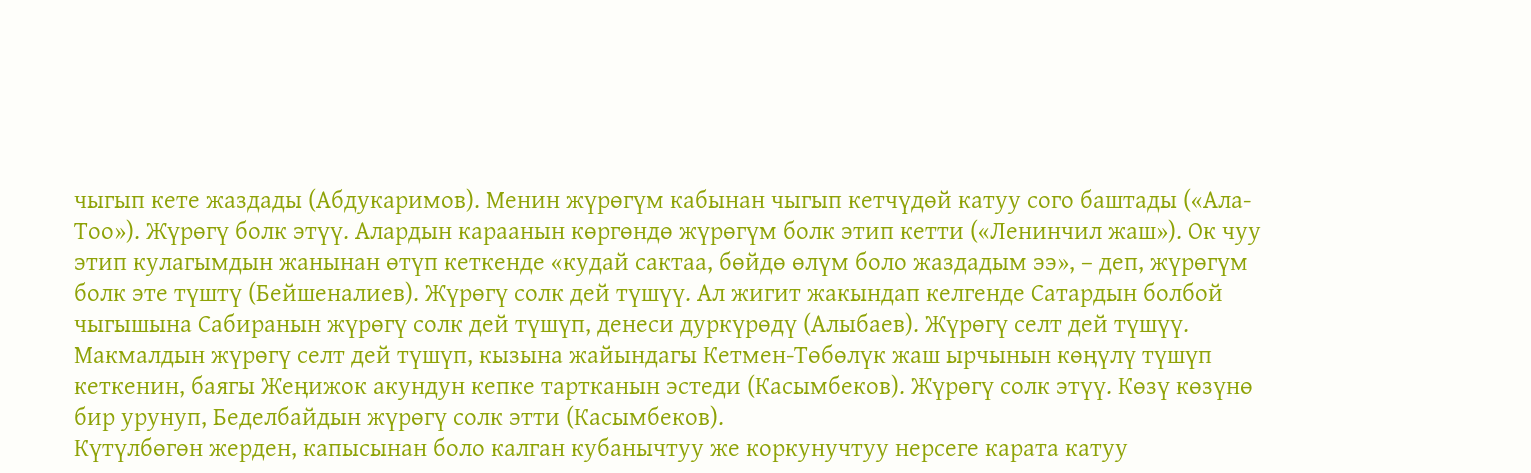чыгып кете жаздады (Абдукаримов). Менин жүрөгүм кабынан чыгып кетчүдөй катуу сого баштады («Ала-Тоо»). Жүрөгү болк этүү. Алардын караанын көргөндө жүрөгүм болк этип кетти («Ленинчил жаш»). Ок чуу этип кулагымдын жанынан өтүп кеткенде «кудай сактаа, бөйдө өлүм боло жаздадым ээ», – деп, жүрөгүм болк эте түштү (Бейшеналиев). Жүрөгү солк дей түшүү. Ал жигит жакындап келгенде Сатардын болбой чыгышына Сабиранын жүрөгү солк дей түшүп, денеси дуркүрөдү (Алыбаев). Жүрөгү селт дей түшүү. Макмалдын жүрөгү селт дей түшүп, кызына жайындагы Кетмен-Төбөлүк жаш ырчынын көңүлү түшүп кеткенин, баягы Жеңижок акундун кепке тартканын эстеди (Касымбеков). Жүрөгү солк этүү. Көзү көзүнө бир урунуп, Беделбайдын жүрөгү солк этти (Касымбеков).
Күтүлбөгөн жерден, капысынан боло калган кубанычтуу же коркунучтуу нерсеге карата катуу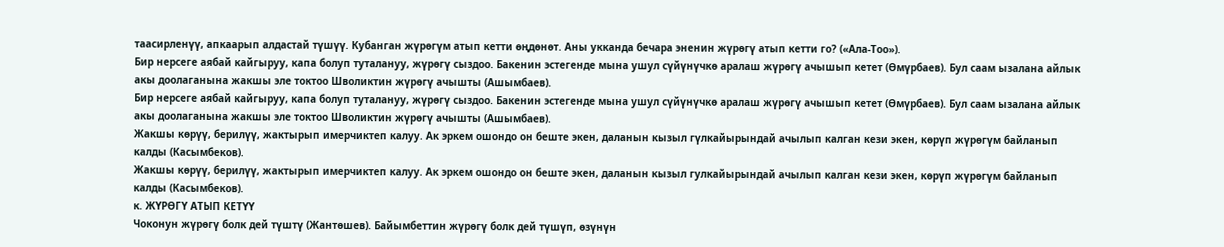таасирленүү, апкаарып алдастай түшүү. Кубанган жүрөгүм атып кетти өңдөнөт. Аны укканда бечара эненин жүрөгү атып кетти го? («Ала-Тоо»).
Бир нерсеге аябай кайгыруу, капа болуп туталануу, жүрөгү сыздоо. Бакенин эстегенде мына ушул сүйүнүчкө аралаш жүрөгү ачышып кетет (Өмүрбаев). Бул саам ызалана айлык акы доолаганына жакшы эле токтоо Шволиктин жүрөгү ачышты (Ашымбаев).
Бир нерсеге аябай кайгыруу, капа болуп туталануу, жүрөгү сыздоо. Бакенин эстегенде мына ушул сүйүнүчкө аралаш жүрөгү ачышып кетет (Өмүрбаев). Бул саам ызалана айлык акы доолаганына жакшы эле токтоо Шволиктин жүрөгү ачышты (Ашымбаев).
Жакшы көрүү, берилүү, жактырып имерчиктеп калуу. Ак эркем ошондо он беште экен, даланын кызыл гүлкайырындай ачылып калган кези экен, көрүп жүрөгүм байланып калды (Касымбеков).
Жакшы көрүү, берилүү, жактырып имерчиктеп калуу. Ак эркем ошондо он беште экен, даланын кызыл гулкайырындай ачылып калган кези экен, көрүп жүрөгүм байланып калды (Касымбеков).
к. ЖҮРӨГҮ АТЫП КЕТҮҮ
Чоконун жүрөгү болк дей түштү (Жантөшев). Байымбеттин жүрөгү болк дей түшүп, өзүнүн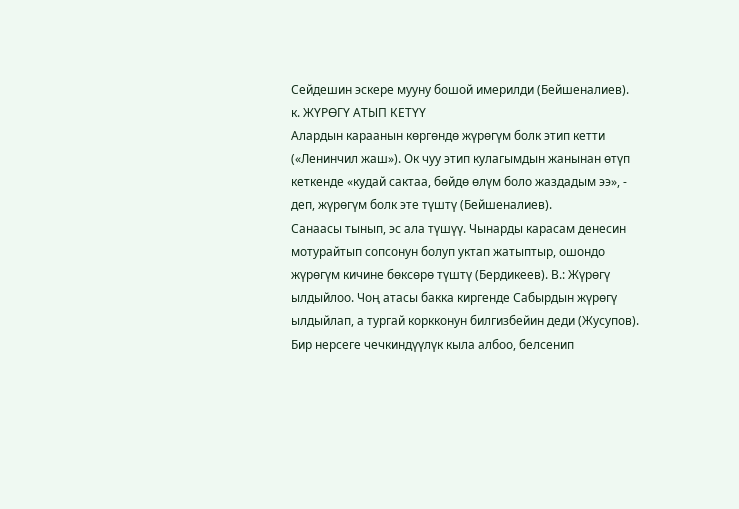Сейдешин эскере мууну бошой имерилди (Бейшеналиев).
к. ЖҮРӨГҮ АТЫП КЕТҮҮ
Алардын караанын көргөндө жүрөгүм болк этип кетти («Ленинчил жаш»). Ок чуу этип кулагымдын жанынан өтүп кеткенде «кудай сактаа, бөйдө өлүм боло жаздадым ээ», - деп, жүрөгүм болк эте түштү (Бейшеналиев).
Санаасы тынып, эс ала түшүү. Чынарды карасам денесин мотурайтып сопсонун болуп уктап жатыптыр, ошондо жүрөгүм кичине бөксөрө түштү (Бердикеев). В.: Жүрөгү ылдыйлоо. Чоң атасы бакка киргенде Сабырдын жүрөгү ылдыйлап, а тургай коркконун билгизбейин деди (Жусупов).
Бир нерсеге чечкиндүүлүк кыла албоо, белсенип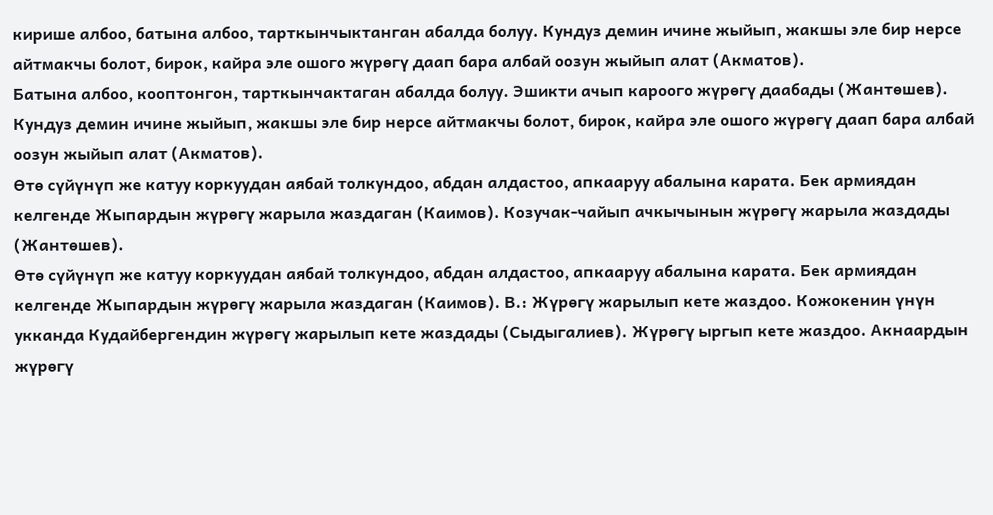кирише албоо, батына албоо, тарткынчыктанган абалда болуу. Кундуз демин ичине жыйып, жакшы эле бир нерсе айтмакчы болот, бирок, кайра эле ошого жүрөгү даап бара албай оозун жыйып алат (Акматов).
Батына албоо, кооптонгон, тарткынчактаган абалда болуу. Эшикти ачып кароого жүрөгү даабады (Жантөшев). Кундуз демин ичине жыйып, жакшы эле бир нерсе айтмакчы болот, бирок, кайра эле ошого жүрөгү даап бара албай оозун жыйып алат (Акматов).
Өтө сүйүнүп же катуу коркуудан аябай толкундоо, абдан алдастоо, апкааруу абалына карата. Бек армиядан келгенде Жыпардын жүрөгү жарыла жаздаган (Каимов). Козучак-чайып ачкычынын жүрөгү жарыла жаздады (Жантөшев).
Өтө сүйүнүп же катуу коркуудан аябай толкундоо, абдан алдастоо, апкааруу абалына карата. Бек армиядан келгенде Жыпардын жүрөгү жарыла жаздаган (Каимов). В.: Жүрөгү жарылып кете жаздоо. Кожокенин үнүн укканда Кудайбергендин жүрөгү жарылып кете жаздады (Сыдыгалиев). Жүрөгү ыргып кете жаздоо. Акнаардын жүрөгү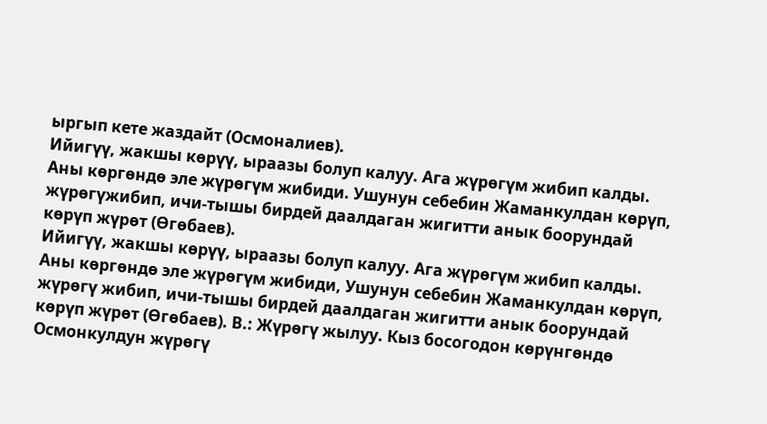ыргып кете жаздайт (Осмоналиев).
Ийигүү, жакшы көрүү, ыраазы болуп калуу. Ага жүрөгүм жибип калды. Аны көргөндө эле жүрөгүм жибиди. Ушунун себебин Жаманкулдан көрүп, жүрөгүжибип, ичи-тышы бирдей даалдаган жигитти анык боорундай көрүп жүрөт (Өгөбаев).
Ийигүү, жакшы көрүү, ыраазы болуп калуу. Ага жүрөгүм жибип калды. Аны көргөндө эле жүрөгүм жибиди, Ушунун себебин Жаманкулдан көрүп, жүрөгү жибип, ичи-тышы бирдей даалдаган жигитти анык боорундай көрүп жүрөт (Өгөбаев). В.: Жүрөгү жылуу. Кыз босогодон көрүнгөндө Осмонкулдун жүрөгү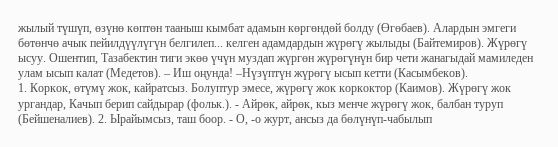жылый түшүп, өзүнө көптөн тааныш кымбат адамын көргөндөй болду (Өгөбаев). Алардын эмгеги бөтөнчө ачык пейилдүүлүгүн белгилеп... келген адамдардын жүрөгү жылыды (Байтемиров). Жүрөгү ысуу. Ошентип, Тазабектин тиги экөө үчүн муздап жүргөн жүрөгүнүн бир чети жанагыдай мамиледен улам ысып калат (Медетов). – Иш оңунда! –Нүзүптүн жүрөгү ысып кетти (Касымбеков).
1. Коркок, өтүмү жок, кайратсыз. Болуптур эмесе, жүрөгү жок коркоктор (Каимов). Жүрөгү жок ургандар, Качып берип сайдырар (фольк.). - Айрөк, айрөк, кыз менче жүрөгү жок, балбан туруп (Бейшеналиев). 2. Ырайымсыз, таш боор. - О, -о журт, ансыз да бөлүнүп-чабылып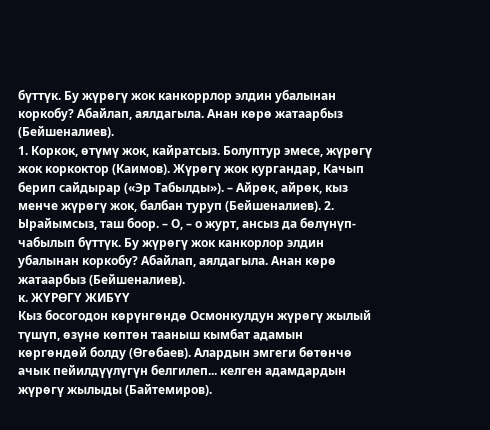бүттүк. Бу жүрөгү жок канкоррлор элдин убалынан коркобу? Абайлап, аялдагыла. Анан көрө жатаарбыз (Бейшеналиев).
1. Коркок, өтүмү жок, кайратсыз. Болуптур эмесе, жүрөгү жок коркоктор (Каимов). Жүрөгү жок кургандар, Качып берип сайдырар («Эр Табылды»). – Айрөк, айрөк, кыз менче жүрөгү жок, балбан туруп (Бейшеналиев). 2. Ырайымсыз, таш боор. – О, – о журт, ансыз да бөлүнүп-чабылып бүттүк. Бу жүрөгү жок канкорлор элдин убалынан коркобу? Абайлап, аялдагыла. Анан көрө жатаарбыз (Бейшеналиев).
к. ЖҮРӨГҮ ЖИБҮҮ
Кыз босогодон көрүнгөндө Осмонкулдун жүрөгү жылый түшүп, өзүнө көптөн тааныш кымбат адамын көргөндөй болду (Өгөбаев). Алардын эмгеги бөтөнчө ачык пейилдүүлүгүн белгилеп... келген адамдардын жүрөгү жылыды (Байтемиров).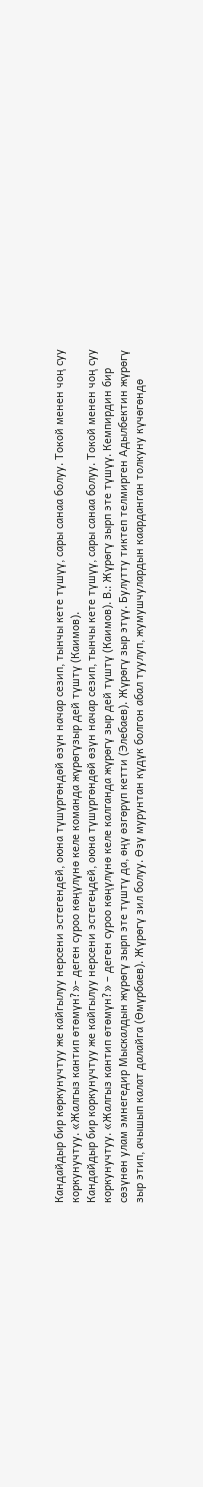Кандайдыр бир көркунучтуу же кайгылуу нерсени эстегендей, оюна түшүргөндөй өзүн начар сезип, тынчы кете түшүү, сары санаа болуу. Токой менен чоң суу коркунучтуу. «Жалгыз кантип өтөмүн?»- деген суроо көңүлүнө келе команда жүрөгүзыр дей түштү (Каимов).
Кандайдыр бир коркунучтуу же кайгылуу нерсени эстегеңдей, оюна түшүргөндөй өзүн начар сезип, тынчы кете түшүү, сары санаа болуу. Токой менен чоң суу коркунучтуу. «Жалгыз кантип өтөмүн?» – деген суроо көңүлүнө келе калганда жүрөгү зыр дей түштү (Каимов). В.: Жүрөгү зырп эте түшүү. Кемпирдин бир сөзүнөн улам эмнегедир Мыскалдын жүрөгү зырп эте түштү да, өңү өзгөрүп кетти (Элебаев). Жүрөгү зыр этүү. Булутту тиктеп телмирген Адылбектин жүрөгү зыр этип, ачышып калат далайга (Өмүрбаев). Жүрөгү зил болуу. Өзү мурунтан күдүк болгон абал туулуп, жумушчулардын каарданган толкуну күчөгөндө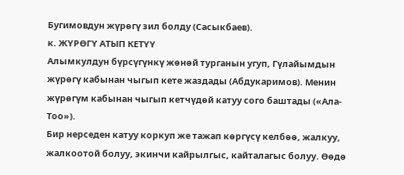Бугимовдун жүрөгү зил болду (Сасыкбаев).
к. ЖҮРӨГҮ АТЫП КЕТҮҮ
Алымкулдун бүрсүгүнкү жөнөй турганын угуп, Гүлайымдын жүрөгү кабынан чыгып кете жаздады (Абдукаримов). Менин жүрөгүм кабынан чыгып кетчүдөй катуу сого баштады («Ала-Тоо»).
Бир нерседен катуу коркуп же тажап көргүсү келбөө, жалкуу, жалкоотой болуу, экинчи кайрылгыс, кайталагыс болуу. Өөдө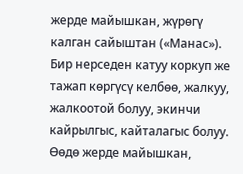жерде майышкан, жүрөгү калган сайыштан («Манас»).
Бир нерседен катуу коркуп же тажап көргүсү келбөө, жалкуу, жалкоотой болуу, экинчи кайрылгыс, кайталагыс болуу. Өөдө жерде майышкан,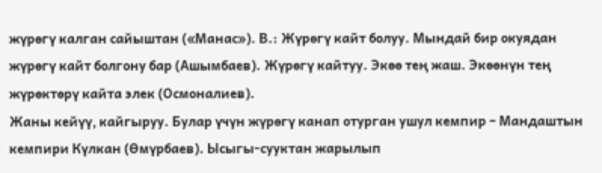жүрөгү калган сайыштан («Манас»). В.: Жүрөгү кайт болуу. Мындай бир окуядан жүрөгү кайт болгону бар (Ашымбаев). Жүрөгү кайтуу. Экөө тең жаш. Экөөнүн тең жүрөктөрү кайта элек (Осмоналиев).
Жаны кейүү, кайгыруу. Булар үчүн жүрөгү канап отурган ушул кемпир – Мандаштын кемпири Күлкан (Өмүрбаев). Ысыгы-сууктан жарылып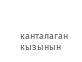канталаган кызынын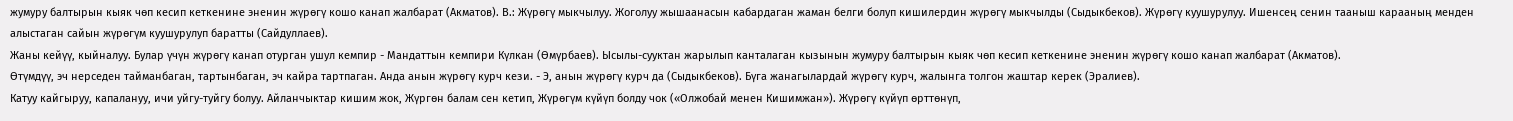жумуру балтырын кыяк чөп кесип кеткенине эненин жүрөгү кошо канап жалбарат (Акматов). В.: Жүрөгү мыкчылуу. Жоголуу жышаанасын кабардаган жаман белги болуп кишилердин жүрөгү мыкчылды (Сыдыкбеков). Жүрөгү куушурулуу. Ишенсең сенин тааныш карааның менден алыстаган сайын жүрөгүм куушурулуп баратты (Сайдуллаев).
Жаны кейүү, кыйналуу. Булар үчүн жүрөгү канап отурган ушул кемпир - Мандаттын кемпири Күлкан (Өмүрбаев). Ысылы-сууктан жарылып канталаган кызынын жумуру балтырын кыяк чөп кесип кеткенине эненин жүрөгү кошо канап жалбарат (Акматов).
Өтүмдүү, эч нерседен тайманбаган, тартынбаган, эч кайра тартпаган. Анда анын жүрөгү курч кези. - Э, анын жүрөгү курч да (Сыдыкбеков). Бүга жанагылардай жүрөгү курч, жалынга толгон жаштар керек (Эралиев).
Катуу кайгыруу, капалануу, ичи уйгу-туйгу болуу. Айланчыктар кишим жок, Жүргөн балам сен кетип, Жүрөгүм күйүп болду чок («Олжобай менен Кишимжан»). Жүрөгү күйүп өрттөнүп,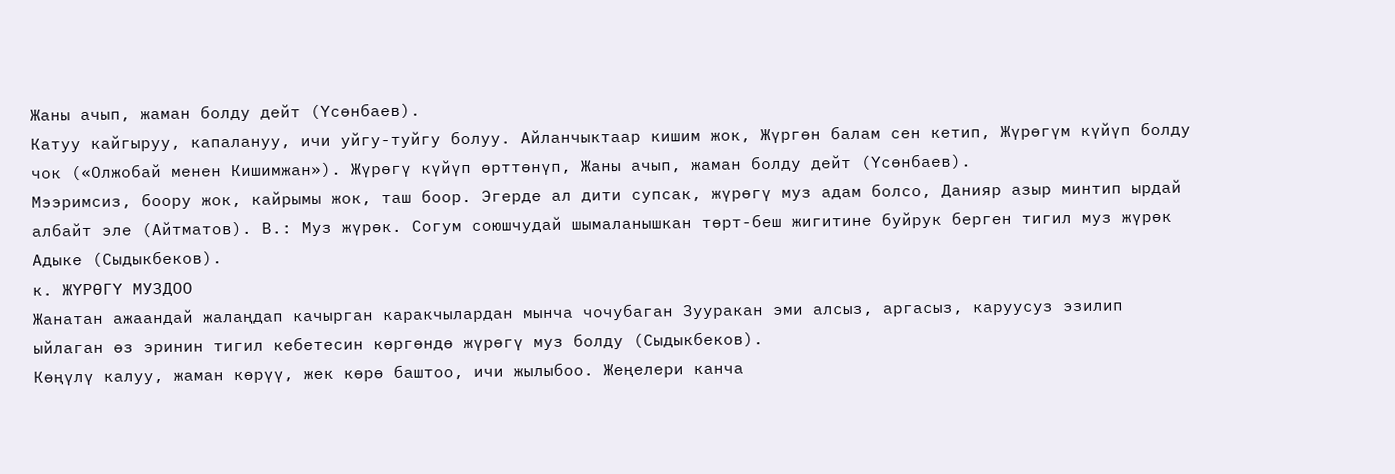Жаны ачып, жаман болду дейт (Үсөнбаев).
Катуу кайгыруу, капалануу, ичи уйгу-туйгу болуу. Айланчыктаар кишим жок, Жүргөн балам сен кетип, Жүрөгүм күйүп болду чок («Олжобай менен Кишимжан»). Жүрөгү күйүп өрттөнүп, Жаны ачып, жаман болду дейт (Үсөнбаев).
Мээримсиз, боору жок, кайрымы жок, таш боор. Эгерде ал дити супсак, жүрөгү муз адам болсо, Данияр азыр минтип ырдай албайт эле (Айтматов). В.: Муз жүрөк. Согум союшчудай шымаланышкан төрт-беш жигитине буйрук берген тигил муз жүрөк Адыке (Сыдыкбеков).
к. ЖҮРӨГҮ МУЗДОО
Жанатан ажаандай жалаңдап качырган каракчылардан мынча чочубаган Зууракан эми алсыз, аргасыз, каруусуз эзилип ыйлаган өз эринин тигил кебетесин көргөндө жүрөгү муз болду (Сыдыкбеков).
Көңүлү калуу, жаман көрүү, жек көрө баштоо, ичи жылыбоо. Жеңелери канча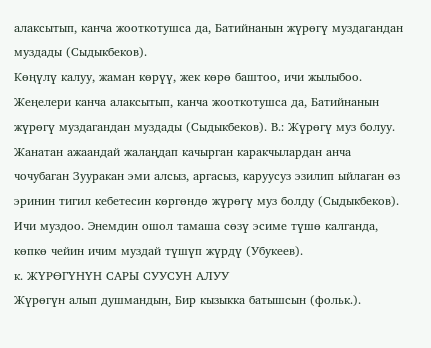алаксытып, канча жооткотушса да, Батийнанын жүрөгү муздагандан муздады (Сыдыкбеков).
Көңүлү калуу, жаман көрүү, жек көрө баштоо, ичи жылыбоо. Жеңелери канча алаксытып, канча жооткотушса да, Батийнанын жүрөгү муздагандан муздады (Сыдыкбеков). В.: Жүрөгү муз болуу. Жанатан ажаандай жалаңдап качырган каракчылардан анча чочубаган Зууракан эми алсыз, аргасыз, каруусуз эзилип ыйлаган өз эринин тигил кебетесин көргөндө жүрөгү муз болду (Сыдыкбеков). Ичи муздоо. Энемдин ошол тамаша сөзү эсиме түшө калганда, көпкө чейин ичим муздай түшүп жүрдү (Убукеев).
к. ЖҮРӨГҮНҮН САРЫ СУУСУН АЛУУ
Жүрөгүн алып душмандын, Бир кызыкка батышсын (фольк.).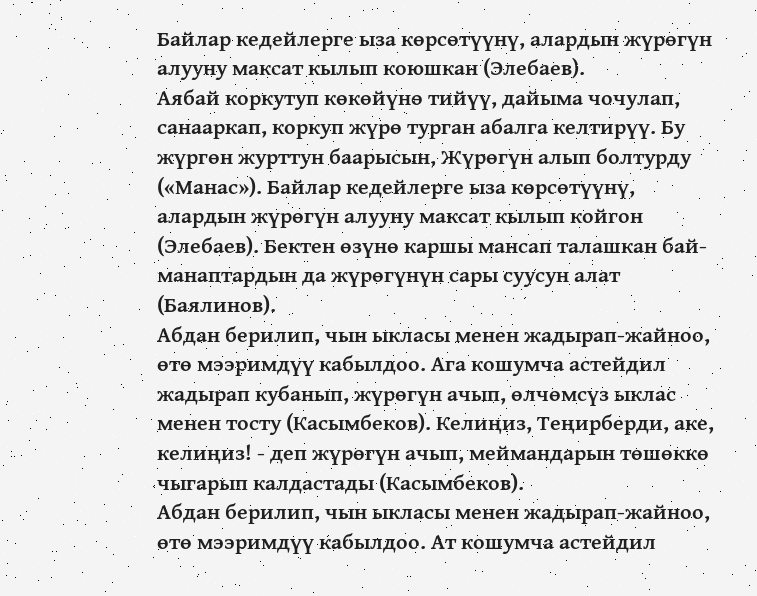Байлар кедейлерге ыза көрсөтүүнү, алардын жүрөгүн алууну максат кылып коюшкан (Элебаев).
Аябай коркутуп көкөйүнө тийүү, дайыма чочулап, санааркап, коркуп жүрө турган абалга келтирүү. Бу жүргөн журттун баарысын, Жүрөгүн алып болтурду («Манас»). Байлар кедейлерге ыза көрсөтүүнү, алардын жүрөгүн алууну максат кылып койгон (Элебаев). Бектен өзүнө каршы мансап талашкан бай-манаптардын да жүрөгүнүн сары суусун алат (Баялинов).
Абдан берилип, чын ыкласы менен жадырап-жайноо, өтө мээримдүү кабылдоо. Ага кошумча астейдил жадырап кубанып, жүрөгүн ачып, өлчөмсүз ыклас менен тосту (Касымбеков). Келиңиз, Теңирберди, аке, келиңиз! - деп жүрөгүн ачып, меймандарын төшөккө чыгарып калдастады (Касымбеков).
Абдан берилип, чын ыкласы менен жадырап-жайноо, өтө мээримдүү кабылдоо. Ат кошумча астейдил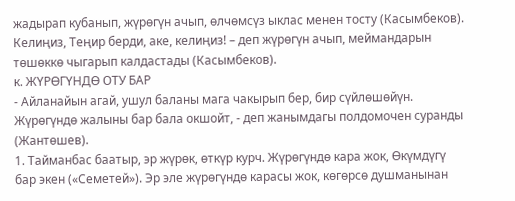жадырап кубанып, жүрөгүн ачып, өлчөмсүз ыклас менен тосту (Касымбеков). Келиңиз, Теңир берди, аке, келиңиз! – деп жүрөгүн ачып, меймандарын төшөккө чыгарып калдастады (Касымбеков).
к. ЖҮРӨГҮНДӨ ОТУ БАР
- Айланайын агай, ушул баланы мага чакырып бер, бир сүйлөшөйүн. Жүрөгүндө жалыны бар бала окшойт, - деп жанымдагы полдомочен суранды (Жантөшев).
1. Тайманбас баатыр, эр жүрөк, өткүр курч. Жүрөгүндө кара жок, Өкүмдүгү бар экен («Семетей»). Эр эле жүрөгүндө карасы жок, көгөрсө душманынан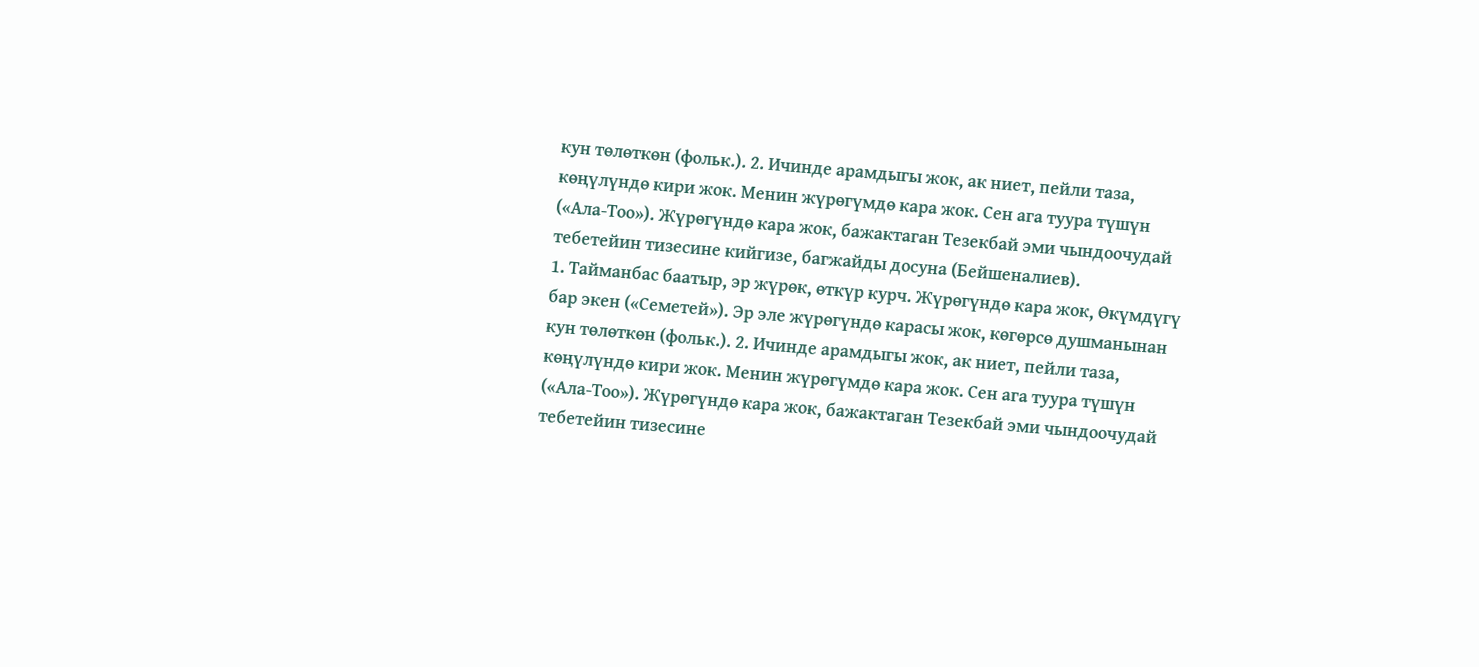кун төлөткөн (фольк.). 2. Ичинде арамдыгы жок, ак ниет, пейли таза, көңүлүндө кири жок. Менин жүрөгүмдө кара жок. Сен ага туура түшүн («Ала-Тоо»). Жүрөгүндө кара жок, бажактаган Тезекбай эми чындоочудай тебетейин тизесине кийгизе, багжайды досуна (Бейшеналиев).
1. Тайманбас баатыр, эр жүрөк, өткүр курч. Жүрөгүндө кара жок, Өкүмдүгү бар экен («Семетей»). Эр эле жүрөгүндө карасы жок, көгөрсө душманынан кун төлөткөн (фольк.). 2. Ичинде арамдыгы жок, ак ниет, пейли таза, көңүлүндө кири жок. Менин жүрөгүмдө кара жок. Сен ага туура түшүн («Ала-Тоо»). Жүрөгүндө кара жок, бажактаган Тезекбай эми чындоочудай тебетейин тизесине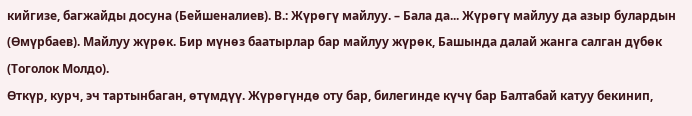кийгизе, багжайды досуна (Бейшеналиев). В.: Жүрөгү майлуу. – Бала да... Жүрөгү майлуу да азыр булардын (Өмүрбаев). Майлуу жүрөк. Бир мүнөз баатырлар бар майлуу жүрөк, Башында далай жанга салган дүбөк (Тоголок Молдо).
Өткүр, курч, эч тартынбаган, өтүмдүү. Жүрөгүндө оту бар, билегинде күчү бар Балтабай катуу бекинип,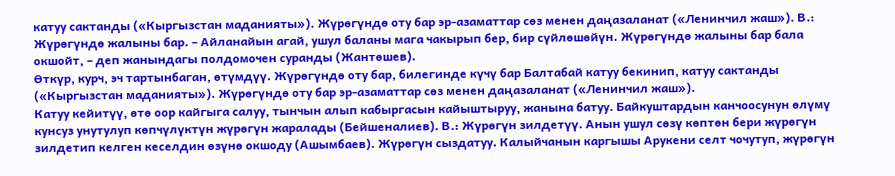катуу сактанды («Кыргызстан маданияты»). Жүрөгүндө оту бар эр-азаматтар сөз менен даңазаланат («Ленинчил жаш»). В.: Жүрөгүндө жалыны бар. – Айланайын агай, ушул баланы мага чакырып бер, бир сүйлөшөйүн. Жүрөгүндө жалыны бар бала окшойт, – деп жанындагы полдомочен суранды (Жантөшев).
Өткүр, курч, эч тартынбаган, өтүмдүү. Жүрөгүндө оту бар, билегинде күчү бар Балтабай катуу бекинип, катуу сактанды («Кыргызстан маданияты»). Жүрөгүндө оту бар эр-азаматтар сөз менен даңазаланат («Ленинчил жаш»).
Катуу кейитүү, өтө оор кайгыга салуу, тынчын алып кабыргасын кайыштыруу, жанына батуу. Байкуштардын канчоосунун өлүмү кунсуз унутулуп көпчүлүктүн жүрөгүн жаралады (Бейшеналиев). В.: Жүрөгүн зилдетүү. Анын ушул сөзү көптөн бери жүрөгүн зилдетип келген кеселдин өзүнө окшоду (Ашымбаев). Жүрөгүн сыздатуу. Калыйчанын каргышы Арукени селт чочутуп, жүрөгүн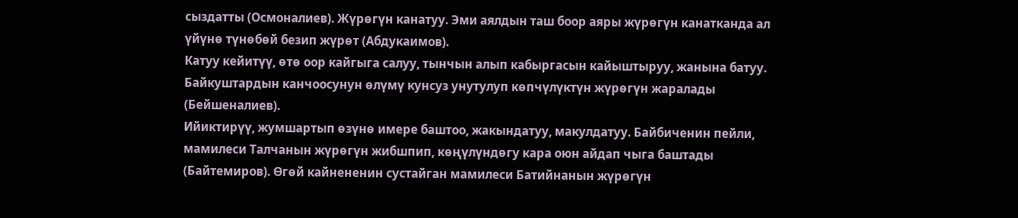сыздатты (Осмоналиев). Жүрөгүн канатуу. Эми аялдын таш боор аяры жүрөгүн канатканда ал үйүнө түнөбөй безип жүрөт (Абдукаимов).
Катуу кейитүү, өтө оор кайгыга салуу, тынчын алып кабыргасын кайыштыруу, жанына батуу. Байкуштардын канчоосунун өлүмү кунсуз унутулуп көпчүлүктүн жүрөгүн жаралады (Бейшеналиев).
Ийиктирүү, жумшартып өзүнө имере баштоо, жакындатуу, макулдатуу. Байбиченин пейли, мамилеси Талчанын жүрөгүн жибшпип, көңүлүндөгу кара оюн айдап чыга баштады (Байтемиров). Өгөй кайнененин сустайган мамилеси Батийнанын жүрөгүн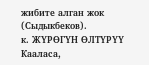жибите алган жок (Сыдыкбеков).
к. ЖҮРӨГҮН ӨЛТҮРҮҮ
Кааласа,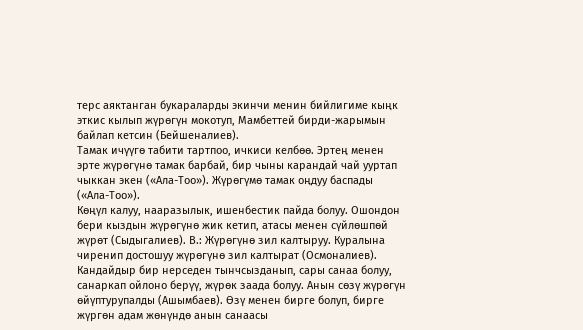терс аяктанган букараларды экинчи менин бийлигиме кыңк эткис кылып жүрөгүн мокотуп, Мамбеттей бирди-жарымын байлап кетсин (Бейшеналиев).
Тамак ичүүгө табити тартпоо, ичкиси келбөө. Эртең менен эрте жүрөгүнө тамак барбай, бир чыны карандай чай ууртап чыккан экен («Ала-Тоо»). Жүрөгүмө тамак оңдуу баспады («Ала-Тоо»).
Көңүл калуу, нааразылык, ишенбестик пайда болуу. Ошондон бери кыздын жүрөгүнө жик кетип, атасы менен сүйлөшпөй жүрөт (Сыдыгалиев). В.: Жүрөгүнө зил калтыруу. Куралына чиренип достошуу жүрөгүнө зил калтырат (Осмоналиев).
Кандайдыр бир нерседен тынчсызданып, сары санаа болуу, санаркап ойлоно берүү, жүрөк заада болуу. Анын сөзү жүрөгүн өйүптурупалды (Ашымбаев). Өзү менен бирге болуп, бирге жүргөн адам жөнүндө анын санаасы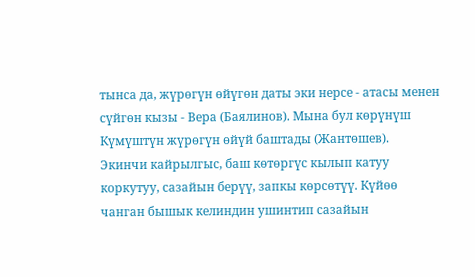тынса да, жүрөгүн өйүгөн даты эки нерсе - атасы менен сүйгөн кызы - Вера (Баялинов). Мына бул көрүнүш Күмүштүн жүрөгүн өйүй баштады (Жантөшев).
Экинчи кайрылгыс, баш көтөргүс кылып катуу коркутуу, сазайын берүү, запкы көрсөтүү. Күйөө чанган бышык келиндин ушинтип сазайын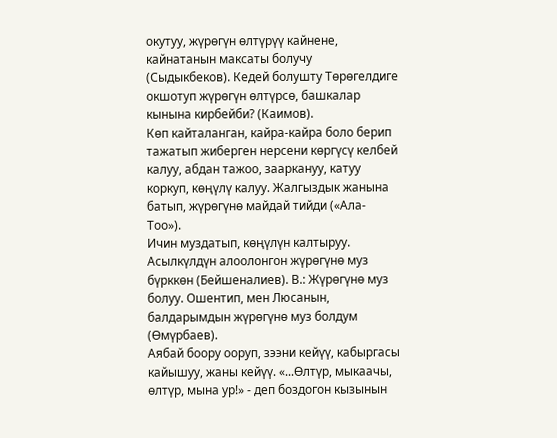окутуу, жүрөгүн өлтүрүү кайнене, кайнатанын максаты болучу (Сыдыкбеков). Кедей болушту Төрөгелдиге окшотуп жүрөгүн өлтүрсө, башкалар кынына кирбейби? (Каимов).
Көп кайталанган, кайра-кайра боло берип тажатып жиберген нерсени көргүсү келбей калуу, абдан тажоо, зааркануу, катуу коркуп, көңүлү калуу. Жалгыздык жанына батып, жүрөгүнө майдай тийди («Ала-Тоо»).
Ичин муздатып, көңүлүн калтыруу. Асылкүлдүн алоолонгон жүрөгүнө муз бүрккөн (Бейшеналиев). В.: Жүрөгүнө муз болуу. Ошентип, мен Люсанын, балдарымдын жүрөгүнө муз болдум (Өмүрбаев).
Аябай боору ооруп, зээни кейүү, кабыргасы кайышуу, жаны кейүү. «...Өлтүр, мыкаачы, өлтүр, мына ур!» - деп боздогон кызынын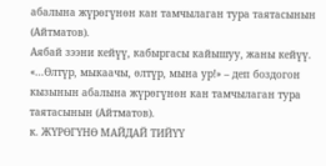абалына жүрөгүнөн кан тамчылаган тура таятасынын (Айтматов).
Аябай зээни кейүү, кабыргасы кайышуу, жаны кейүү. «...Өлтүр, мыкаачы, өлтүр, мына ур!» – деп боздогон кызынын абалына жүрөгүнөн кан тамчылаган тура таятасынын (Айтматов).
к. ЖҮРӨГҮНӨ МАЙДАЙ ТИЙҮҮ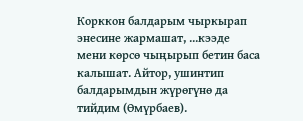Корккон балдарым чыркырап энесине жармашат, ...кээде мени көрсө чыңырып бетин баса калышат. Айтор, ушинтип балдарымдын жүрөгүнө да тийдим (Өмүрбаев).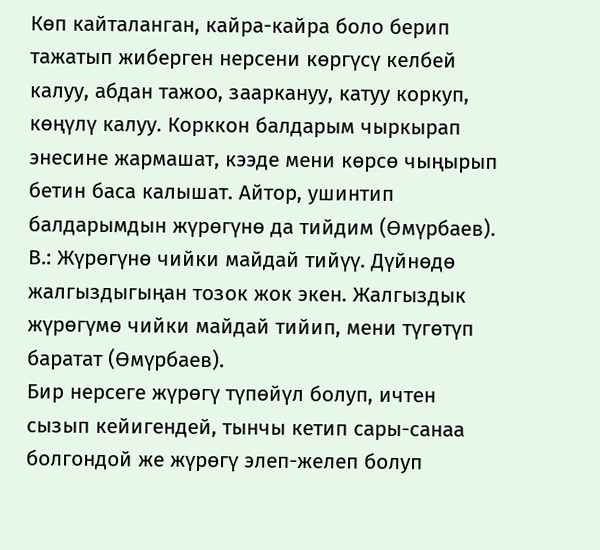Көп кайталанган, кайра-кайра боло берип тажатып жиберген нерсени көргүсү келбей калуу, абдан тажоо, зааркануу, катуу коркуп, көңүлү калуу. Корккон балдарым чыркырап энесине жармашат, кээде мени көрсө чыңырып бетин баса калышат. Айтор, ушинтип балдарымдын жүрөгүнө да тийдим (Өмүрбаев). В.: Жүрөгүнө чийки майдай тийүү. Дүйнөдө жалгыздыгыңан тозок жок экен. Жалгыздык жүрөгүмө чийки майдай тийип, мени түгөтүп баратат (Өмүрбаев).
Бир нерсеге жүрөгү түпөйүл болуп, ичтен сызып кейигендей, тынчы кетип сары-санаа болгондой же жүрөгү элеп-желеп болуп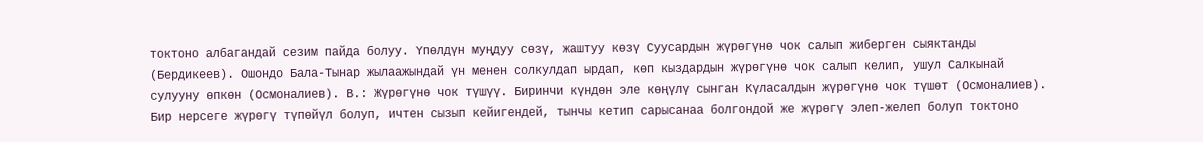токтоно албагандай сезим пайда болуу. Үпөлдүн муңдуу сөзү, жаштуу көзү Суусардын жүрөгүнө чок салып жиберген сыяктанды (Бердикеев). Ошондо Бала-Тынар жылаажындай үн менен солкулдап ырдап, көп кыздардын жүрөгүнө чок салып келип, ушул Салкынай сулууну өпкөн (Осмоналиев). В.: Жүрөгүнө чок түшүү. Биринчи күндөн эле көңүлү сынган Күласалдын жүрөгүнө чок түшөт (Осмоналиев).
Бир нерсеге жүрөгү түпөйүл болуп, ичтен сызып кейигендей, тынчы кетип сарысанаа болгондой же жүрөгү элеп-желеп болуп токтоно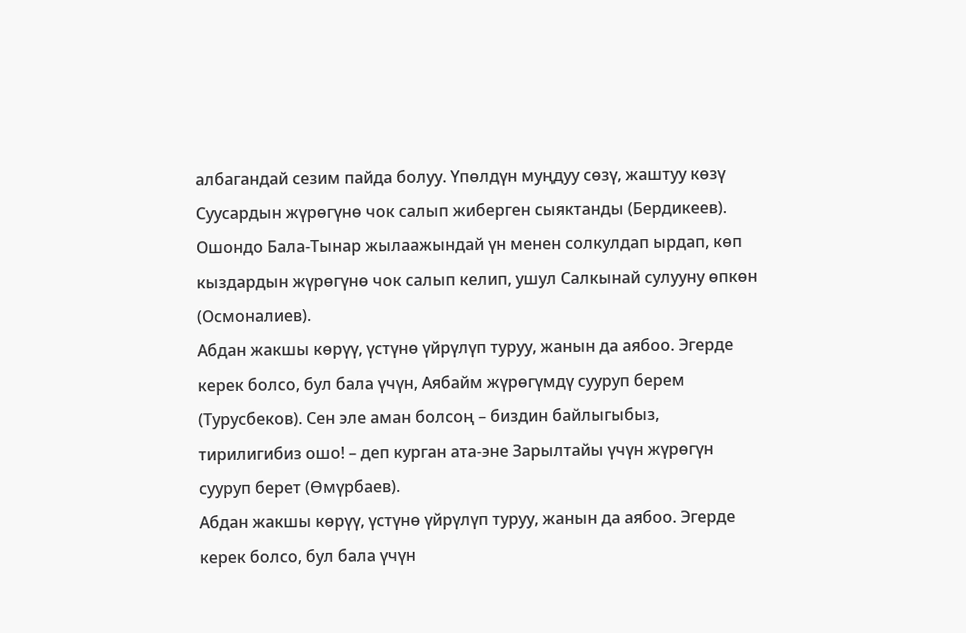албагандай сезим пайда болуу. Үпөлдүн муңдуу сөзү, жаштуу көзү Суусардын жүрөгүнө чок салып жиберген сыяктанды (Бердикеев). Ошондо Бала-Тынар жылаажындай үн менен солкулдап ырдап, көп кыздардын жүрөгүнө чок салып келип, ушул Салкынай сулууну өпкөн (Осмоналиев).
Абдан жакшы көрүү, үстүнө үйрүлүп туруу, жанын да аябоо. Эгерде керек болсо, бул бала үчүн, Аябайм жүрөгүмдү сууруп берем (Турусбеков). Сен эле аман болсоң – биздин байлыгыбыз, тирилигибиз ошо! – деп курган ата-эне Зарылтайы үчүн жүрөгүн сууруп берет (Өмүрбаев).
Абдан жакшы көрүү, үстүнө үйрүлүп туруу, жанын да аябоо. Эгерде керек болсо, бул бала үчүн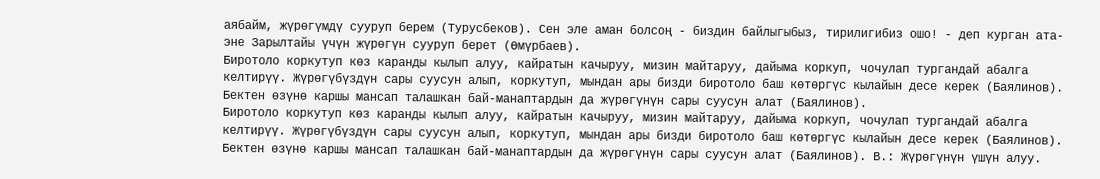аябайм, жүрөгүмдү сууруп берем (Турусбеков). Сен эле аман болсоң - биздин байлыгыбыз, тирилигибиз ошо! - деп курган ата-эне Зарылтайы үчүн жүрөгүн сууруп берет (Өмүрбаев).
Биротоло коркутуп көз каранды кылып алуу, кайратын качыруу, мизин майтаруу, дайыма коркуп, чочулап тургандай абалга келтирүү. Жүрөгүбүздүн сары суусун алып, коркутуп, мындан ары бизди биротоло баш көтөргүс кылайын десе керек (Баялинов). Бектен өзүнө каршы мансап талашкан бай-манаптардын да жүрөгүнүн сары суусун алат (Баялинов).
Биротоло коркутуп көз каранды кылып алуу, кайратын качыруу, мизин майтаруу, дайыма коркуп, чочулап тургандай абалга келтирүү. Жүрөгүбүздүн сары суусун алып, коркутуп, мындан ары бизди биротоло баш көтөргүс кылайын десе керек (Баялинов). Бектен өзүнө каршы мансап талашкан бай-манаптардын да жүрөгүнүн сары суусун алат (Баялинов). В.: Жүрөгүнүн үшүн алуу.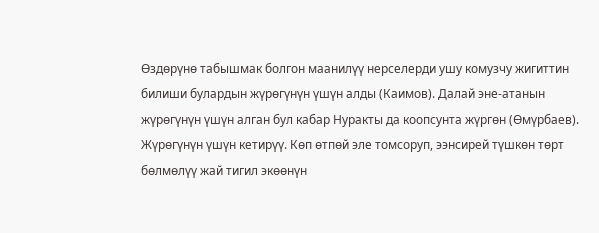Өздөрүнө табышмак болгон маанилүү нерселерди ушу комузчу жигиттин билиши булардын жүрөгүнүн үшүн алды (Каимов). Далай эне-атанын жүрөгүнүн үшүн алган бул кабар Нуракты да коопсунта жүргөн (Өмүрбаев). Жүрөгүнүн үшүн кетирүү. Көп өтпөй эле томсоруп, ээнсирей түшкөн төрт бөлмөлүү жай тигил экөөнүн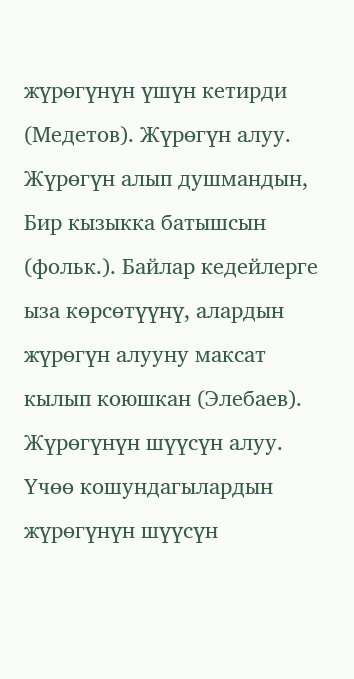жүрөгүнүн үшүн кетирди (Медетов). Жүрөгүн алуу. Жүрөгүн алып душмандын, Бир кызыкка батышсын (фольк.). Байлар кедейлерге ыза көрсөтүүнү, алардын жүрөгүн алууну максат кылып коюшкан (Элебаев). Жүрөгүнүн шүүсүн алуу. Үчөө кошундагылардын жүрөгүнүн шүүсүн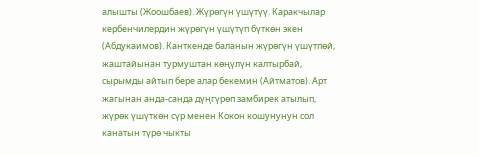алышты (Жоошбаев). Жүрөгүн үшүтүү. Каракчылар кербенчилердин жүрөгүн үшүтүп бүткөн экен (Абдукаимов). Канткенде баланын жүрөгүн үшүтпөй, жаштайынан турмуштан көңүлүн калтырбай, сырымды айтып бере алар бекемин (Айтматов). Арт жагынан анда-санда дүңгүрөп замбирек атылып, жүрөк үшүткөн сүр менен Кокон кошунунун сол канатын түрө чыкты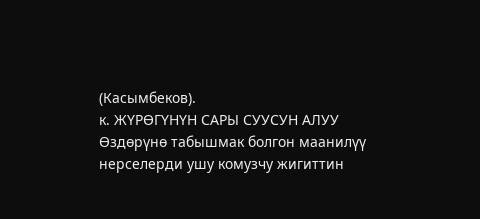(Касымбеков).
к. ЖҮРӨГҮНҮН САРЫ СУУСУН АЛУУ
Өздөрүнө табышмак болгон маанилүү нерселерди ушу комузчу жигиттин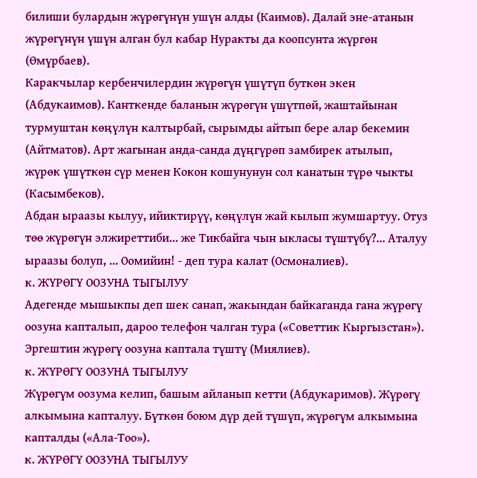билиши булардын жүрөгүнүн ушүн алды (Каимов). Далай эне-атанын жүрөгүнүн үшүн алган бул кабар Нуракты да коопсунта жүргөн (Өмүрбаев).
Каракчылар кербенчилердин жүрөгүн үшүтүп буткөн экен (Абдукаимов). Канткенде баланын жүрөгүн үшүтпөй, жаштайынан турмуштан көңүлүн калтырбай, сырымды айтып бере алар бекемин (Айтматов). Арт жагынан анда-санда дүңгүрөп замбирек атылып, жүрөк үшүткөн сүр менен Кокон кошунунун сол канатын түрө чыкты (Касымбеков).
Абдан ыраазы кылуу, ийиктирүү, көңүлүн жай кылып жумшартуу. Отуз төө жүрөгүн элжиреттиби... же Тикбайга чын ыкласы түштүбү?... Аталуу ыраазы болуп, ... Оомийин! - деп тура калат (Осмоналиев).
к. ЖҮРӨГҮ ООЗУНА ТЫГЫЛУУ
Адегенде мышыкпы деп шек санап, жакындан байкаганда гана жүрөгү оозуна капталып, дароо телефон чалган тура («Советтик Кыргызстан»). Эргештин жүрөгү оозуна каптала түштү (Миялиев).
к. ЖҮРӨГҮ ООЗУНА ТЫГЫЛУУ
Жүрөгүм оозума келип, башым айланып кетти (Абдукаримов). Жүрөгү алкымына капталуу. Бүткөн боюм дүр дей түшүп, жүрөгүм алкымына капталды («Ала-Тоо»).
к. ЖҮРӨГҮ ООЗУНА ТЫГЫЛУУ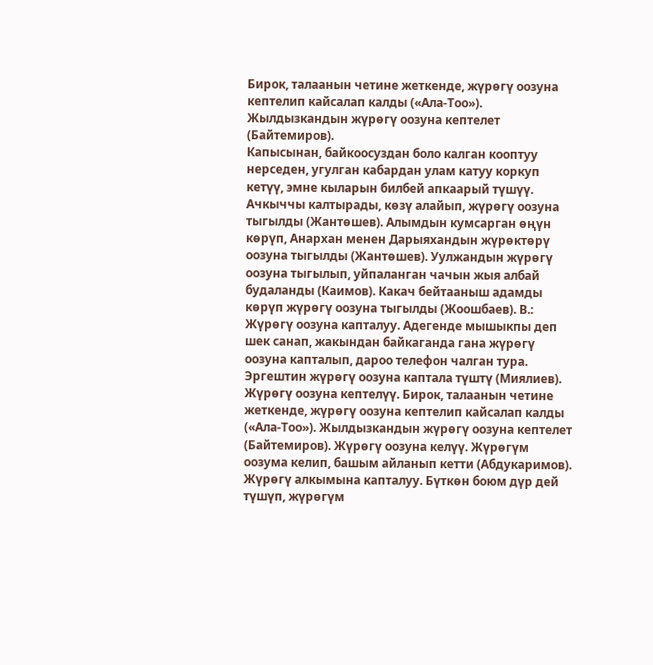Бирок, талаанын четине жеткенде, жүрөгү оозуна кептелип кайсалап калды («Ала-Тоо»). Жылдызкандын жүрөгү оозуна кептелет (Байтемиров).
Капысынан, байкоосуздан боло калган кооптуу нерседен, угулган кабардан улам катуу коркуп кетүү, эмне кыларын билбей апкаарый түшүү. Ачкыччы калтырады, көзү алайып, жүрөгү оозуна тыгылды (Жантөшев). Алымдын кумсарган өңүн көрүп, Анархан менен Дарыяхандын жүрөктөрү оозуна тыгылды (Жантөшев). Уулжандын жүрөгү оозуна тыгылып, уйпаланган чачын жыя албай будаланды (Каимов). Какач бейтааныш адамды көрүп жүрөгү оозуна тыгылды (Жоошбаев). В.: Жүрөгү оозуна капталуу. Адегенде мышыкпы деп шек санап, жакындан байкаганда гана жүрөгү оозуна капталып, дароо телефон чалган тура. Эргештин жүрөгү оозуна каптала түштү (Миялиев). Жүрөгү оозуна кептелүү. Бирок, талаанын четине жеткенде, жүрөгү оозуна кептелип кайсалап калды («Ала-Тоо»). Жылдызкандын жүрөгү оозуна кептелет (Байтемиров). Жүрөгү оозуна келүү. Жүрөгүм оозума келип, башым айланып кетти (Абдукаримов). Жүрөгү алкымына капталуу. Бүткөн боюм дүр дей түшүп, жүрөгүм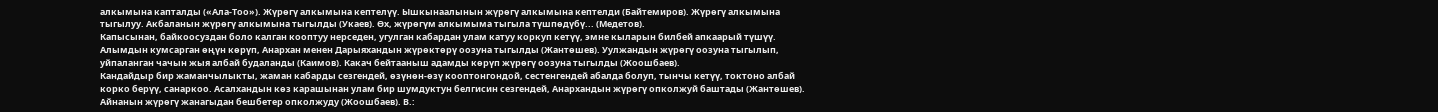алкымына капталды («Ала-Тоо»). Жүрөгү алкымына кептелүү. Ышкынаалынын жүрөгү алкымына кептелди (Байтемиров). Жүрөгү алкымына тыгылуу. Акбаланын жүрөгү алкымына тыгылды (Укаев). Өх, жүрөгүм алкымыма тыгыла түшпөдүбү... (Медетов).
Капысынан, байкоосуздан боло калган кооптуу нерседен, угулган кабардан улам катуу коркуп кетүү, эмне кыларын билбей апкаарый түшүү. Алымдын кумсарган өңүн көрүп, Анархан менен Дарыяхандын жүрөктөрү оозуна тыгылды (Жантөшев). Уулжандын жүрөгү оозуна тыгылып, уйпаланган чачын жыя албай будаланды (Каимов). Какач бейтааныш адамды көрүп жүрөгү оозуна тыгылды (Жоошбаев).
Кандайдыр бир жаманчылыкты, жаман кабарды сезгендей, өзүнөн-өзү кооптонгондой, сестенгендей абалда болуп, тынчы кетүү, токтоно албай корко берүү, санаркоо. Асалхандын көз карашынан улам бир шумдуктун белгисин сезгендей, Анархандын жүрөгү опколжуй баштады (Жантөшев). Айнанын жүрөгү жанагыдан бешбетер опколжуду (Жоошбаев). В.: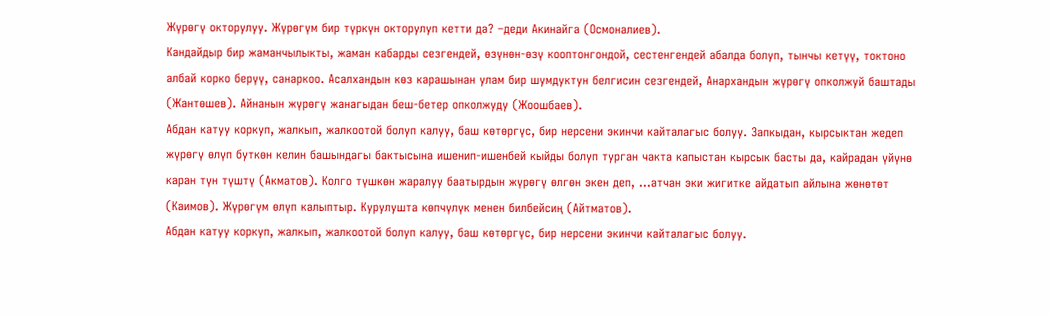Жүрөгү окторулуу. Жүрөгүм бир түркүн окторулуп кетти да? –деди Акинайга (Осмоналиев).
Кандайдыр бир жаманчылыкты, жаман кабарды сезгендей, өзүнөн-өзү кооптонгондой, сестенгендей абалда болуп, тынчы кетүү, токтоно албай корко берүү, санаркоо. Асалхандын көз карашынан улам бир шумдуктун белгисин сезгендей, Анархандын жүрөгү опколжуй баштады (Жантөшев). Айнанын жүрөгү жанагыдан беш-бетер опколжуду (Жоошбаев).
Абдан катуу коркуп, жалкып, жалкоотой болуп калуу, баш көтөргүс, бир нерсени экинчи кайталагыс болуу. Запкыдан, кырсыктан жедеп жүрөгү өлүп буткөн келин башындагы бактысына ишенип-ишенбей кыйды болуп турган чакта капыстан кырсык басты да, кайрадан үйүнө каран түн түштү (Акматов). Колго түшкөн жаралуу баатырдын жүрөгү өлгөн экен деп, ...атчан эки жигитке айдатып айлына жөнөтөт (Каимов). Жүрөгүм өлүп калыптыр. Курулушта көпчүлүк менен билбейсиң (Айтматов).
Абдан катуу коркуп, жалкып, жалкоотой болуп калуу, баш көтөргүс, бир нерсени экинчи кайталагыс болуу.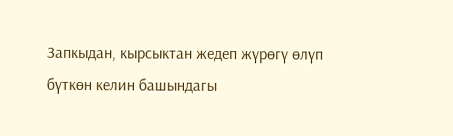Запкыдан, кырсыктан жедеп жүрөгү өлүп бүткөн келин башындагы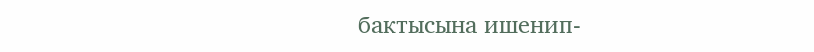бактысына ишенип-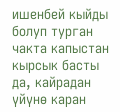ишенбей кыйды болуп турган чакта капыстан кырсык басты да, кайрадан үйүнө каран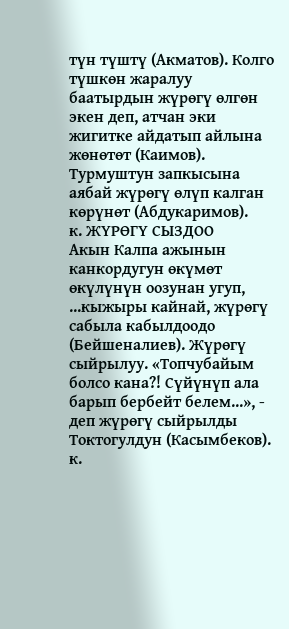түн түштү (Акматов). Колго түшкөн жаралуу баатырдын жүрөгү өлгөн экен деп, атчан эки жигитке айдатып айлына жөнөтөт (Каимов). Турмуштун запкысына аябай жүрөгү өлүп калган көрүнөт (Абдукаримов).
к. ЖҮРӨГҮ СЫЗДОО
Акын Калпа ажынын канкордугун өкүмөт өкүлүнүн оозунан угуп, ...кыжыры кайнай, жүрөгү сабыла кабылдоодо (Бейшеналиев). Жүрөгү сыйрылуу. «Топчубайым болсо кана?! Сүйүнүп ала барып бербейт белем...», - деп жүрөгү сыйрылды Токтогулдун (Касымбеков).
к.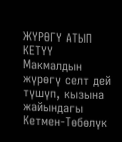ЖҮРӨГҮ АТЫП КЕТҮҮ
Макмалдын жүрөгү селт дей түшүп, кызына жайындагы Кетмен-Төбөлүк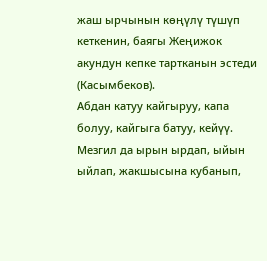жаш ырчынын көңүлү түшүп кеткенин, баягы Жеңижок акундун кепке тартканын эстеди (Касымбеков).
Абдан катуу кайгыруу, капа болуу, кайгыга батуу, кейүү. Мезгил да ырын ырдап, ыйын ыйлап, жакшысына кубанып,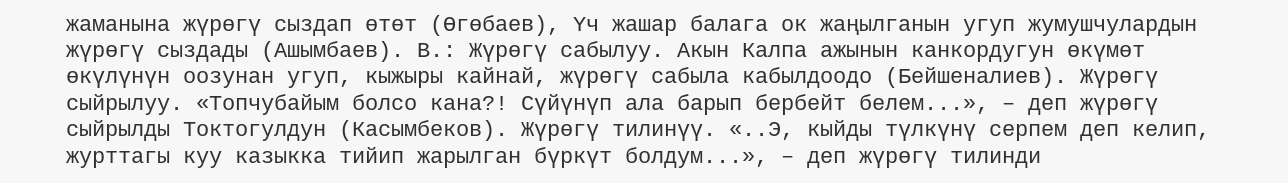жаманына жүрөгү сыздап өтөт (Өгөбаев), Үч жашар балага ок жаңылганын угуп жумушчулардын жүрөгү сыздады (Ашымбаев). В.: Жүрөгү сабылуу. Акын Калпа ажынын канкордугун өкүмөт өкүлүнүн оозунан угуп, кыжыры кайнай, жүрөгү сабыла кабылдоодо (Бейшеналиев). Жүрөгү сыйрылуу. «Топчубайым болсо кана?! Сүйүнүп ала барып бербейт белем...», – деп жүрөгү сыйрылды Токтогулдун (Касымбеков). Жүрөгү тилинүү. «..Э, кыйды түлкүнү серпем деп келип, журттагы куу казыкка тийип жарылган бүркүт болдум...», – деп жүрөгү тилинди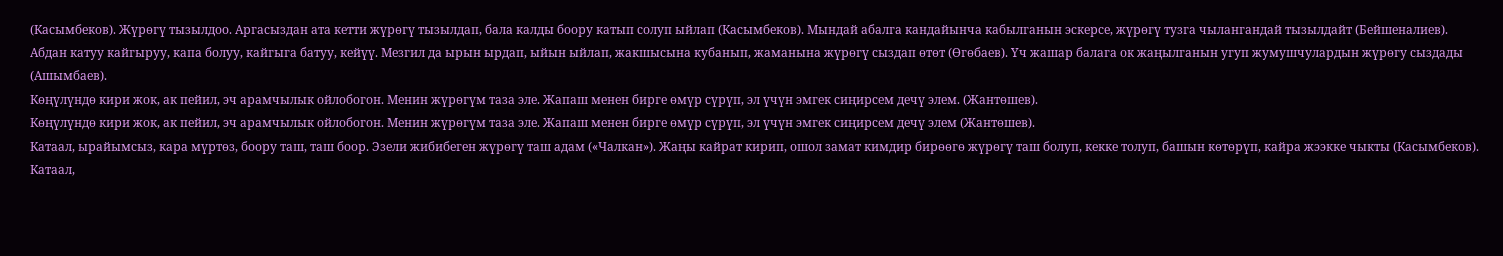(Касымбеков). Жүрөгү тызылдоо. Аргасыздан ата кетти жүрөгү тызылдап, бала калды боору катып солуп ыйлап (Касымбеков). Мындай абалга кандайынча кабылганын эскерсе, жүрөгү тузга чылангандай тызылдайт (Бейшеналиев).
Абдан катуу кайгыруу, капа болуу, кайгыга батуу, кейүү. Мезгил да ырын ырдап, ыйын ыйлап, жакшысына кубанып, жаманына жүрөгү сыздап өтөт (Өгөбаев). Үч жашар балага ок жаңылганын угуп жумушчулардын жүрөгу сыздады (Ашымбаев).
Көңүлүндө кири жок, ак пейил, эч арамчылык ойлобогон. Менин жүрөгүм таза эле. Жапаш менен бирге өмүр сүрүп, эл үчүн эмгек сиңирсем дечү элем. (Жантөшев).
Көңүлүндө кири жок, ак пейил, эч арамчылык ойлобогон. Менин жүрөгүм таза эле. Жапаш менен бирге өмүр сүрүп, эл үчүн эмгек сиңирсем дечү элем (Жантөшев).
Катаал, ырайымсыз, кара мүртөз, боору таш, таш боор. Эзели жибибеген жүрөгү таш адам («Чалкан»). Жаңы кайрат кирип, ошол замат кимдир бирөөгө жүрөгү таш болуп, кекке толуп, башын көтөрүп, кайра жээкке чыкты (Касымбеков).
Катаал,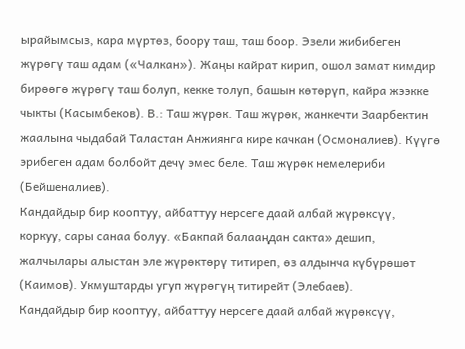ырайымсыз, кара мүртөз, боору таш, таш боор. Эзели жибибеген жүрөгү таш адам («Чалкан»). Жаңы кайрат кирип, ошол замат кимдир бирөөгө жүрөгү таш болуп, кекке толуп, башын көтөрүп, кайра жээкке чыкты (Касымбеков). В.: Таш жүрөк. Таш жүрөк, жанкечти Заарбектин жаалына чыдабай Таластан Анжиянга кире качкан (Осмоналиев). Күүгө эрибеген адам болбойт дечү эмес беле. Таш жүрөк немелериби (Бейшеналиев).
Кандайдыр бир кооптуу, айбаттуу нерсеге даай албай жүрөксүү, коркуу, сары санаа болуу. «Бакпай балааңдан сакта» дешип, жалчылары алыстан эле жүрөктөрү титиреп, өз алдынча күбүрөшөт (Каимов). Укмуштарды угуп жүрөгүң титирейт (Элебаев).
Кандайдыр бир кооптуу, айбаттуу нерсеге даай албай жүрөксүү,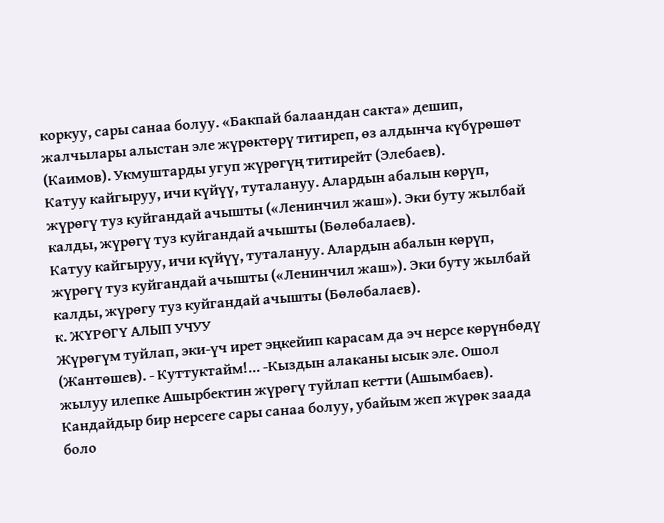коркуу, сары санаа болуу. «Бакпай балаандан сакта» дешип, жалчылары алыстан эле жүрөктөрү титиреп, өз алдынча күбүрөшөт (Каимов). Укмуштарды угуп жүрөгүң титирейт (Элебаев).
Катуу кайгыруу, ичи күйүү, туталануу. Алардын абалын көрүп, жүрөгү туз куйгандай ачышты («Ленинчил жаш»). Эки буту жылбай калды, жүрөгү туз куйгандай ачышты (Бөлөбалаев).
Катуу кайгыруу, ичи күйүү, туталануу. Алардын абалын көрүп, жүрөгү туз куйгандай ачышты («Ленинчил жаш»). Эки буту жылбай калды, жүрөгу туз куйгандай ачышты (Бөлөбалаев).
к. ЖҮРӨГҮ АЛЫП УЧУУ
Жүрөгүм туйлап, эки-үч ирет эңкейип карасам да эч нерсе көрүнбөдү (Жантөшев). - Куттуктайм!... -Кыздын алаканы ысык эле. Ошол жылуу илепке Ашырбектин жүрөгү туйлап кетти (Ашымбаев).
Кандайдыр бир нерсеге сары санаа болуу, убайым жеп жүрөк заада боло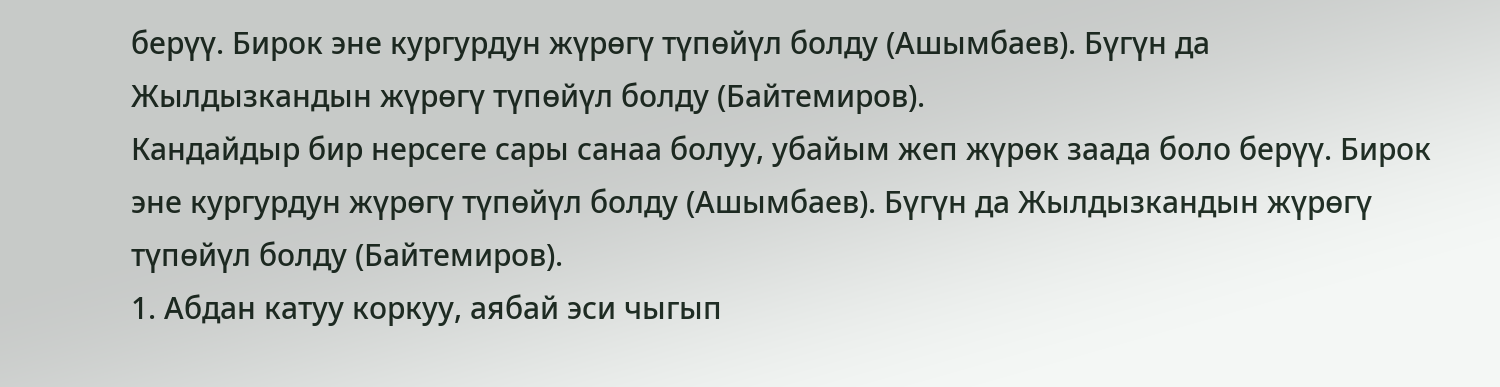берүү. Бирок эне кургурдун жүрөгү түпөйүл болду (Ашымбаев). Бүгүн да Жылдызкандын жүрөгү түпөйүл болду (Байтемиров).
Кандайдыр бир нерсеге сары санаа болуу, убайым жеп жүрөк заада боло берүү. Бирок эне кургурдун жүрөгү түпөйүл болду (Ашымбаев). Бүгүн да Жылдызкандын жүрөгү түпөйүл болду (Байтемиров).
1. Абдан катуу коркуу, аябай эси чыгып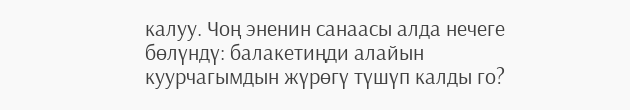калуу. Чоң эненин санаасы алда нечеге бөлүндү: балакетиңди алайын куурчагымдын жүрөгү түшүп калды го?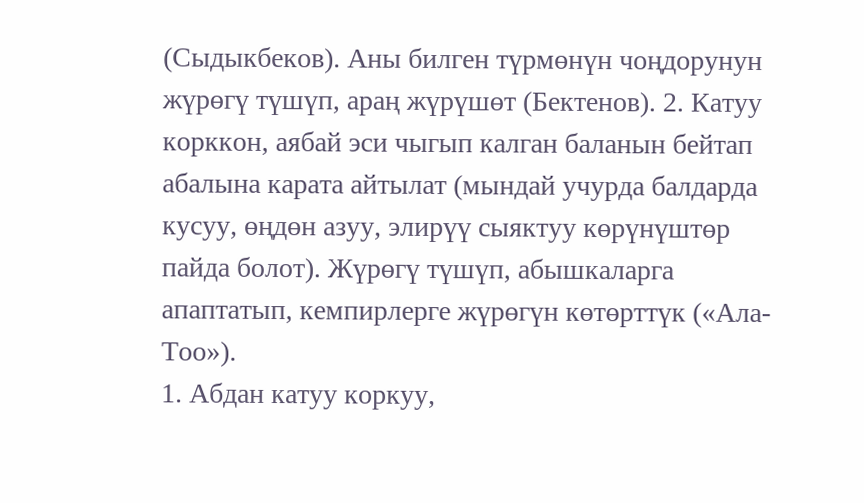(Сыдыкбеков). Аны билген түрмөнүн чоңдорунун жүрөгү түшүп, араң жүрүшөт (Бектенов). 2. Катуу корккон, аябай эси чыгып калган баланын бейтап абалына карата айтылат (мындай учурда балдарда кусуу, өңдөн азуу, элирүү сыяктуу көрүнүштөр пайда болот). Жүрөгү түшүп, абышкаларга апаптатып, кемпирлерге жүрөгүн көтөрттүк («Ала-Тоо»).
1. Абдан катуу коркуу,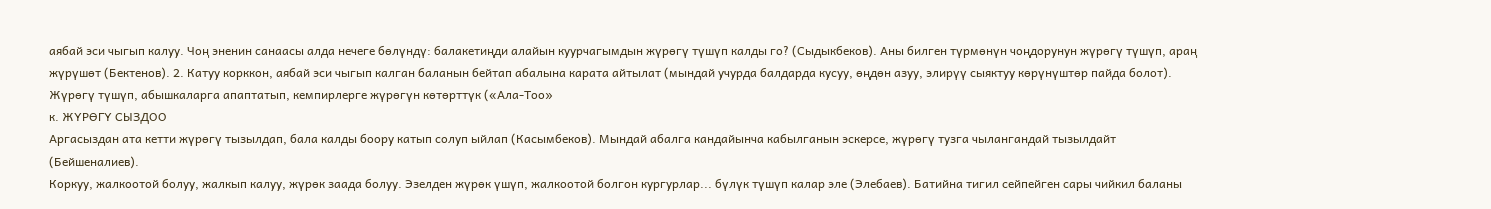аябай эси чыгып калуу. Чоң эненин санаасы алда нечеге бөлүндү: балакетиңди алайын куурчагымдын жүрөгү түшүп калды го? (Сыдыкбеков). Аны билген түрмөнүн чоңдорунун жүрөгү түшүп, араң жүрүшөт (Бектенов). 2. Катуу корккон, аябай эси чыгып калган баланын бейтап абалына карата айтылат (мындай учурда балдарда кусуу, өңдөн азуу, элирүү сыяктуу көрүнүштөр пайда болот). Жүрөгү түшүп, абышкаларга апаптатып, кемпирлерге жүрөгүн көтөрттүк («Ала-Тоо»
к. ЖҮРӨГҮ СЫЗДОО
Аргасыздан ата кетти жүрөгү тызылдап, бала калды боору катып солуп ыйлап (Касымбеков). Мындай абалга кандайынча кабылганын эскерсе, жүрөгү тузга чылангандай тызылдайт (Бейшеналиев).
Коркуу, жалкоотой болуу, жалкып калуу, жүрөк заада болуу. Эзелден жүрөк үшүп, жалкоотой болгон кургурлар... бүлүк түшүп калар эле (Элебаев). Батийна тигил сейпейген сары чийкил баланы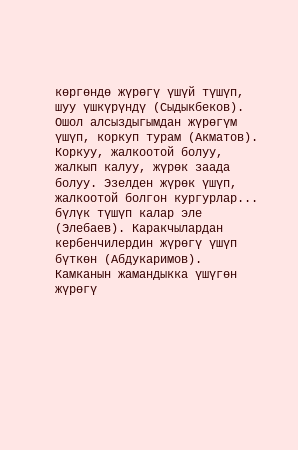көргөндө жүрөгү үшүй түшүп, шуу үшкүрүндү (Сыдыкбеков). Ошол алсыздыгымдан жүрөгүм үшүп, коркуп турам (Акматов).
Коркуу, жалкоотой болуу, жалкып калуу, жүрөк заада болуу. Эзелден жүрөк үшүп, жалкоотой болгон кургурлар... бүлүк түшүп калар эле (Элебаев). Каракчылардан кербенчилердин жүрөгү үшүп бүткөн (Абдукаримов). Камканын жамандыкка үшүгөн жүрөгү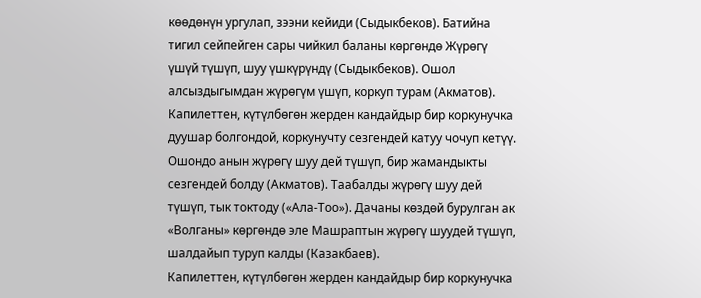көөдөнүн ургулап, зээни кейиди (Сыдыкбеков). Батийна тигил сейпейген сары чийкил баланы көргөндө Жүрөгү үшүй түшүп, шуу үшкүрүндү (Сыдыкбеков). Ошол алсыздыгымдан жүрөгүм үшүп, коркуп турам (Акматов).
Капилеттен, күтүлбөгөн жерден кандайдыр бир коркунучка дуушар болгондой, коркунучту сезгендей катуу чочуп кетүү. Ошондо анын жүрөгү шуу дей түшүп, бир жамандыкты сезгендей болду (Акматов). Таабалды жүрөгү шуу дей түшүп, тык токтоду («Ала-Тоо»). Дачаны көздөй бурулган ак «Волганы» көргөндө эле Машраптын жүрөгү шуудей түшүп, шалдайып туруп калды (Казакбаев).
Капилеттен, күтүлбөгөн жерден кандайдыр бир коркунучка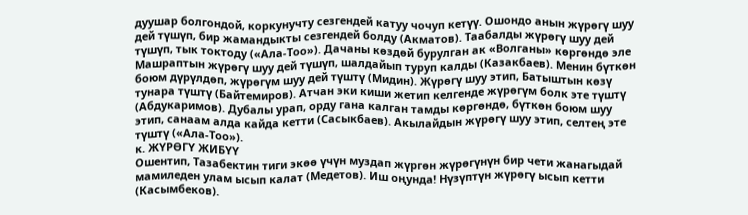дуушар болгондой, коркунучту сезгендей катуу чочуп кетүү. Ошондо анын жүрөгү шуу дей түшүп, бир жамандыкты сезгендей болду (Акматов). Таабалды жүрөгү шуу дей түшүп, тык токтоду («Ала-Тоо»). Дачаны көздөй бурулган ак «Волганы» көргөндө эле Машраптын жүрөгү шуу дей түшүп, шалдайып туруп калды (Казакбаев). Менин бүткөн боюм дүрүлдөп, жүрөгүм шуу дей түштү (Мидин). Жүрөгү шуу этип, Батыштын көзү тунара түштү (Байтемиров). Атчан эки киши жетип келгенде жүрөгүм болк эте түштү (Абдукаримов). Дубалы урап, орду гана калган тамды көргөндө, бүткөн боюм шуу этип, санаам алда кайда кетти (Сасыкбаев). Акылайдын жүрөгү шуу этип, селтең эте түштү («Ала-Тоо»).
к. ЖҮРӨГҮ ЖИБҮҮ
Ошентип, Тазабектин тиги экөө үчүн муздап жүргөн жүрөгүнүн бир чети жанагыдай мамиледен улам ысып калат (Медетов). Иш оңунда! Нүзүптүн жүрөгү ысып кетти (Касымбеков).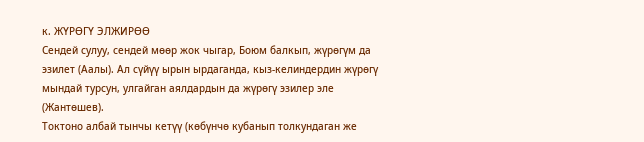к. ЖҮРӨГҮ ЭЛЖИРӨӨ
Сендей сулуу, сендей мөөр жок чыгар, Боюм балкып, жүрөгүм да эзилет (Аалы). Ал сүйүү ырын ырдаганда, кыз-келиндердин жүрөгү мындай турсун, улгайган аялдардын да жүрөгү эзилер эле (Жантөшев).
Токтоно албай тынчы кетүү (көбүнчө кубанып толкундаган же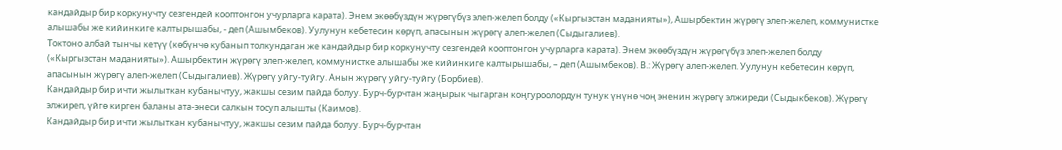кандайдыр бир коркунучту сезгендей кооптонгон учурларга карата). Энем экөөбүздүн жүрөгүбүз элеп-желеп болду («Кыргызстан маданияты»), Ашырбектин жүрөгү элеп-желеп, коммунистке алышабы же кийинкиге калтырышабы, - деп (Ашымбеков). Уулунун кебетесин көрүп, апасынын жүрөгү алеп-желеп (Сыдыгалиев).
Токтоно албай тынчы кетүү (көбүнчө кубанып толкундаган же кандайдыр бир коркунучту сезгендей кооптонгон учурларга карата). Энем экөөбүздүн жүрөгүбүз элеп-желеп болду («Кыргызстан маданияты»). Ашырбектин жүрөгү элеп-желеп, коммунистке алышабы же кийинкиге калтырышабы, – деп (Ашымбеков). В.: Жүрөгү алеп-желеп. Уулунун кебетесин көрүп, апасынын жүрөгү алеп-желеп (Сыдыгалиев). Жүрөгү уйгу-туйгу. Анын жүрөгү уйгу-туйгу (Борбиев).
Кандайдыр бир ичти жылыткан кубанычтуу, жакшы сезим пайда болуу. Бурч-бурчтан жаңырык чыгарган коңгуроолордун тунук үнүнө чоң эненин жүрөгү элжиреди (Сыдыкбеков). Жүрөгү элжиреп, үйгө кирген баланы ата-энеси салкын тосуп алышты (Каимов).
Кандайдыр бир ичти жылыткан кубанычтуу, жакшы сезим пайда болуу. Бурч-бурчтан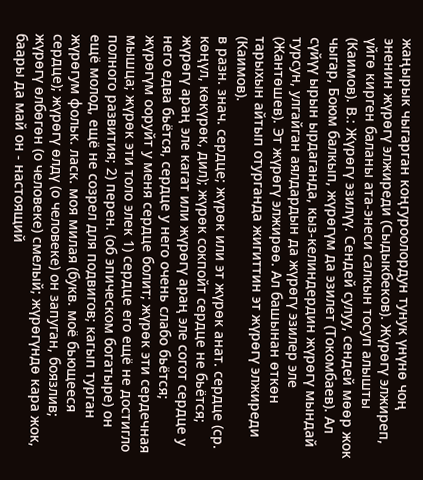жаңырык чыгарган коңгуроолордун тунук үнүнө чоң эненин жүрөгү элжиреди (Сыдыкбеков). Жүрөгү элжиреп, үйгө кирген баланы ата-энеси салкын тосуп алышты (Каимов). В.: Жүрөгү эзилүү. Сендей сулуу, сендей мөөр жок чыгар, Боюм балкып, жүрөгүм да эзилет (Токомбаев). Ал сүйүү ырын ырдаганда, кыз-келиндердин жүрөгү мындай турсун, улгайган аялдардын да жүрөгү эзилер эле (Жантөшев). Эт жүрөгү элжирөө. Ал башынан өткөн тарыхын айтып отурганда жигиттин эт жүрөгү элжиреди (Каимов).
в разн. знач. сердце; жүрөк или эт жүрөк анат. сердце (ср. көңүл, көкүрөк, дил); жүрөк сокпойт сердце не бьётся; жүрөгү араң эле кагат или жүрөгү араң эле согот сердце у него едва бьётся, сердце у него очень слабо бьётся; жүрөгүм ооруйт у меня сердце болит; жүрөк эти сердечная мышца; жүрөк эти толо элек 1) сердце его ещё не достигло полного развития; 2) перен. (об эпическом богатыре) он ещё молод, ещё не созрел для подвигов; кагып турган жүрөгум фольк. ласк. моя милая (букв. моё бьющееся сердце); жүрөгү өлдү (о человеке) он запуган, боязлив; жүрөгү өлбөгөн (о человеке) смелый; жүрөгүндө кара жок, баары да май он - настоящий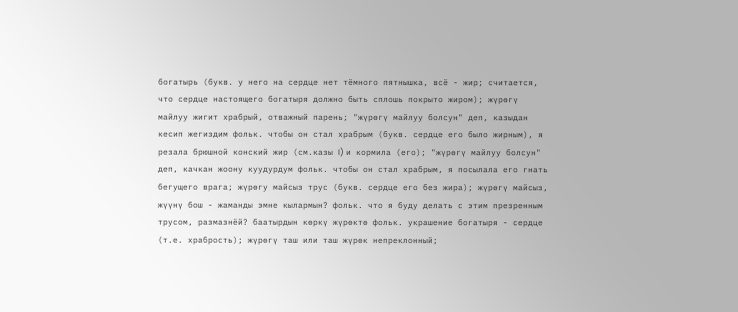богатырь (букв. у него на сердце нет тёмного пятнышка, всё - жир; считается, что сердце настоящего богатыря должно быть сплошь покрыто жиром); жүрөгү майлуу жигит храбрый, отважный парень; "жүрөгү майлуу болсун" деп, казыдан кесип жегиздим фольк. чтобы он стал храбрым (букв. сердце его было жирным), я резала брюшной конский жир (см.казы I) и кормила (его); "жүрөгү майлуу болсун" деп, качкан жоону куудурдум фольк. чтобы он стал храбрым, я посылала его гнать бегущего врага; жүрөгу майсыз трус (букв. сердце его без жира); жүрөгү майсыз, жүүнү бош - жаманды эмне кылармын? фольк. что я буду делать с этим презренным трусом, размазнёй? баатырдын көркү жүрөктө фольк. украшение богатыря - сердце (т.е. храбрость); жүрөгү таш или таш жүрөк непреклонный;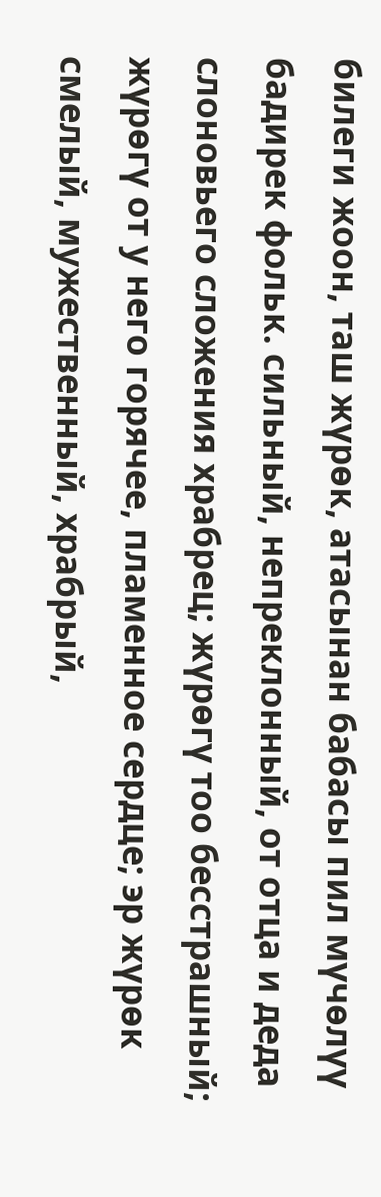билеги жоон, таш жүрөк, атасынан бабасы пил мүчөлүү бадирек фольк. сильный, непреклонный, от отца и деда слоновьего сложения храбрец; жүрөгү тоо бесстрашный; жүрөгү от у него горячее, пламенное сердце; эр жүрөк смелый, мужественный, храбрый,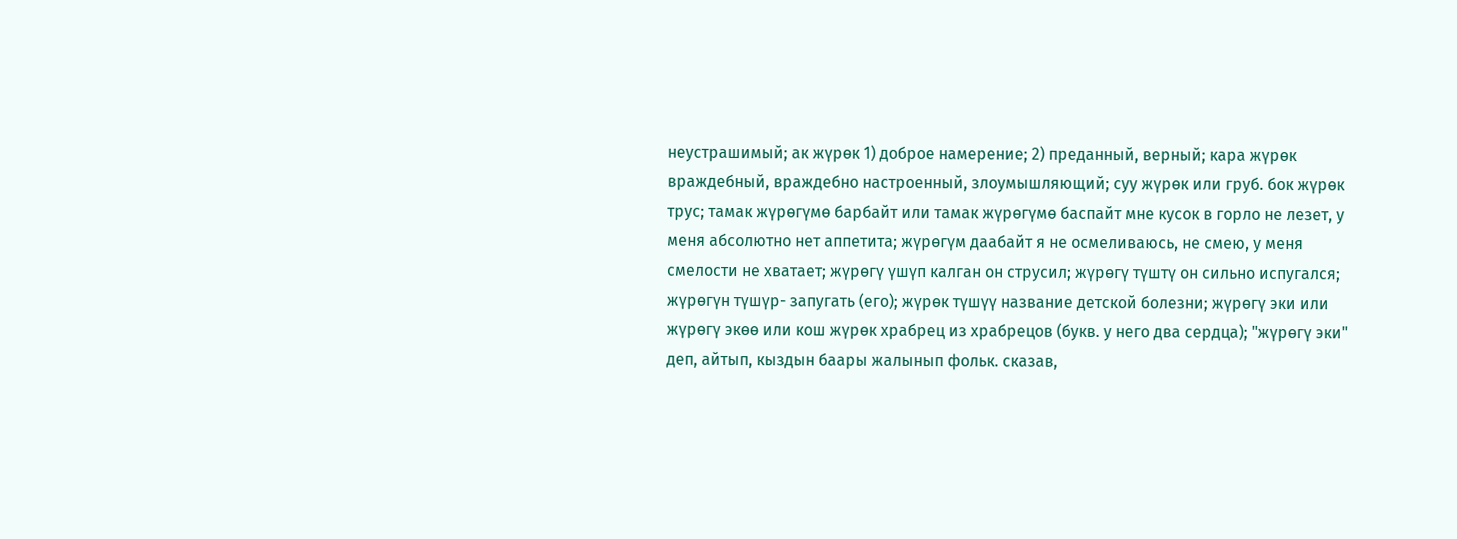неустрашимый; ак жүрөк 1) доброе намерение; 2) преданный, верный; кара жүрөк враждебный, враждебно настроенный, злоумышляющий; суу жүрөк или груб. бок жүрөк трус; тамак жүрөгүмө барбайт или тамак жүрөгүмө баспайт мне кусок в горло не лезет, у меня абсолютно нет аппетита; жүрөгүм даабайт я не осмеливаюсь, не смею, у меня смелости не хватает; жүрөгү үшүп калган он струсил; жүрөгү түштү он сильно испугался; жүрөгүн түшүр- запугать (его); жүрөк түшүү название детской болезни; жүрөгү эки или жүрөгү экөө или кош жүрөк храбрец из храбрецов (букв. у него два сердца); "жүрөгү эки" деп, айтып, кыздын баары жалынып фольк. сказав,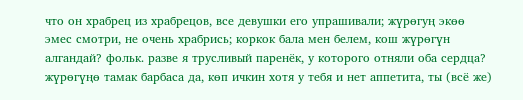что он храбрец из храбрецов, все девушки его упрашивали; жүрөгуң экөө эмес смотри, не очень храбрись; коркок бала мен белем, кош жүрөгүн алгандай? фольк. разве я трусливый паренёк, у которого отняли оба сердца? жүрөгүңө тамак барбаса да, көп ичкин хотя у тебя и нет аппетита, ты (всё же)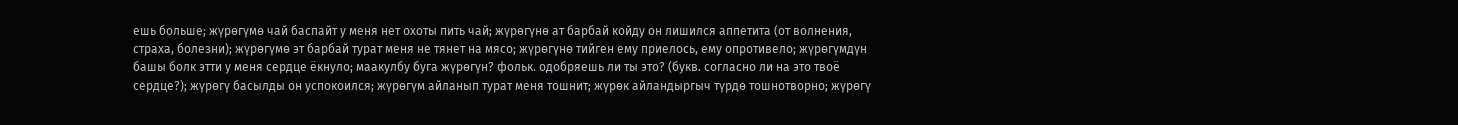ешь больше; жүрөгүмө чай баспайт у меня нет охоты пить чай; жүрөгүнө ат барбай койду он лишился аппетита (от волнения, страха, болезни); жүрөгүмө эт барбай турат меня не тянет на мясо; жүрөгүнө тийген ему приелось, ему опротивело; жүрөгүмдүн башы болк этти у меня сердце ёкнуло; маакулбу буга жүрөгүн? фольк. одобряешь ли ты это? (букв. согласно ли на это твоё сердце?); жүрөгү басылды он успокоился; жүрөгүм айланып турат меня тошнит; жүрөк айландыргыч түрдө тошнотворно; жүрөгү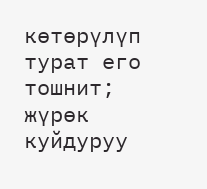көтөрүлүп турат его тошнит; жүрөк куйдуруу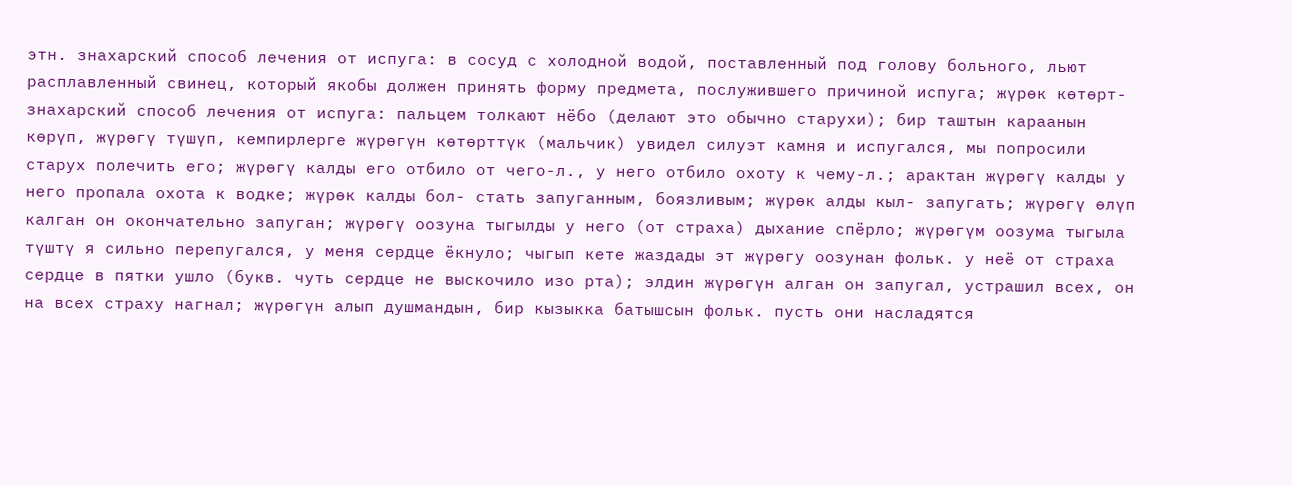этн. знахарский способ лечения от испуга: в сосуд с холодной водой, поставленный под голову больного, льют расплавленный свинец, который якобы должен принять форму предмета, послужившего причиной испуга; жүрөк көтөрт- знахарский способ лечения от испуга: пальцем толкают нёбо (делают это обычно старухи); бир таштын караанын көрүп, жүрөгү түшүп, кемпирлерге жүрөгүн көтөрттүк (мальчик) увидел силуэт камня и испугался, мы попросили старух полечить его; жүрөгү калды его отбило от чего-л., у него отбило охоту к чему-л.; арактан жүрөгү калды у него пропала охота к водке; жүрөк калды бол- стать запуганным, боязливым; жүрөк алды кыл- запугать; жүрөгү өлүп калган он окончательно запуган; жүрөгү оозуна тыгылды у него (от страха) дыхание спёрло; жүрөгүм оозума тыгыла түштү я сильно перепугался, у меня сердце ёкнуло; чыгып кете жаздады эт жүрөгу оозунан фольк. у неё от страха сердце в пятки ушло (букв. чуть сердце не выскочило изо рта); элдин жүрөгүн алган он запугал, устрашил всех, он на всех страху нагнал; жүрөгүн алып душмандын, бир кызыкка батышсын фольк. пусть они насладятся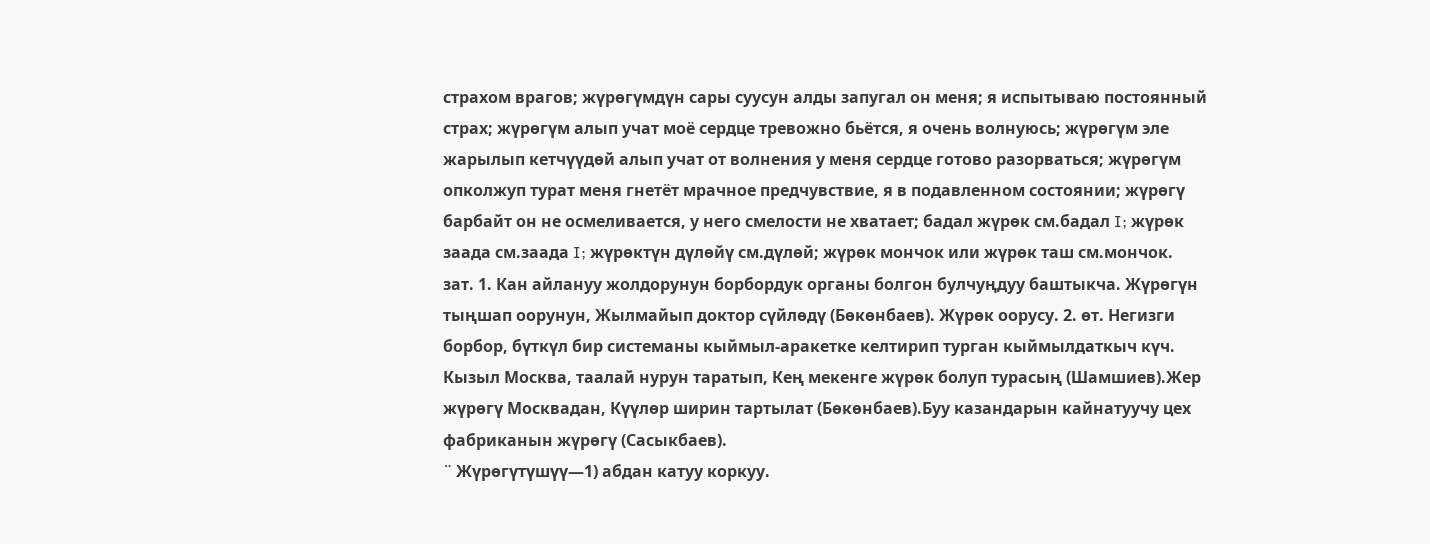страхом врагов; жүрөгүмдүн сары суусун алды запугал он меня; я испытываю постоянный страх; жүрөгүм алып учат моё сердце тревожно бьётся, я очень волнуюсь; жүрөгүм эле жарылып кетчүүдөй алып учат от волнения у меня сердце готово разорваться; жүрөгүм опколжуп турат меня гнетёт мрачное предчувствие, я в подавленном состоянии; жүрөгү барбайт он не осмеливается, у него смелости не хватает; бадал жүрөк см.бадал I; жүрөк заада см.заада I; жүрөктүн дүлөйү см.дүлөй; жүрөк мончок или жүрөк таш см.мончок.
зат. 1. Кан айлануу жолдорунун борбордук органы болгон булчуңдуу баштыкча. Жүрөгүн тыңшап оорунун, Жылмайып доктор сүйлөдү (Бөкөнбаев). Жүрөк оорусу. 2. өт. Негизги борбор, бүткүл бир системаны кыймыл-аракетке келтирип турган кыймылдаткыч күч. Кызыл Москва, таалай нурун таратып, Кең мекенге жүрөк болуп турасың (Шамшиев).Жер жүрөгү Москвадан, Күүлөр ширин тартылат (Бөкөнбаев).Буу казандарын кайнатуучу цех фабриканын жүрөгү (Сасыкбаев).
¨ Жүрөгүтүшүү—1) абдан катуу коркуу.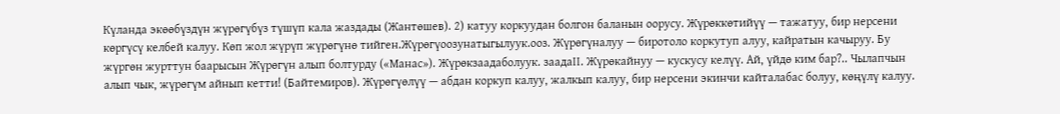Күланда экөөбүздүн жүрөгүбүз түшүп кала жаздады (Жантөшев). 2) катуу коркуудан болгон баланын оорусу. Жүрөккөтийүү — тажатуу, бир нерсени көргүсү келбей калуу. Көп жол жүрүп жүрөгүнө тийген.Жүрөгүоозунатыгылуук.ооз. Жүрөгүналуу — биротоло коркутуп алуу, кайратын качыруу. Бу жүргөн журттун баарысын Жүрөгүн алып болтурду («Манас»). Жүрөкзаадаболуук. заадаII. Жүрөкайнуу — кускусу келүү. Ай, үйдө ким бар?.. Чылапчын алып чык, жүрөгүм айнып кетти! (Байтемиров). Жүрөгүөлүү — абдан коркуп калуу, жалкып калуу, бир нерсени экинчи кайталабас болуу, көңүлү калуу.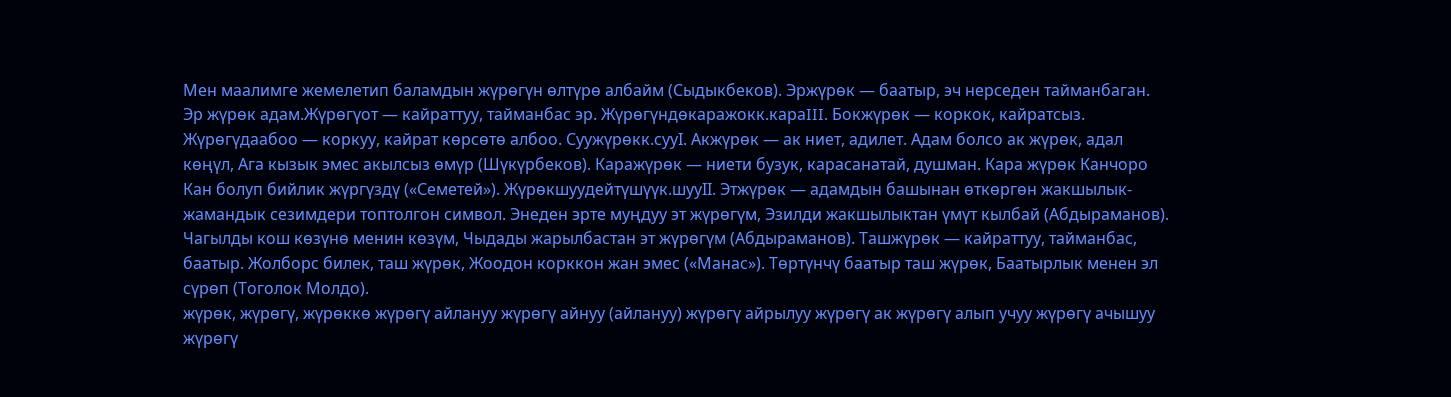Мен маалимге жемелетип баламдын жүрөгүн өлтүрө албайм (Сыдыкбеков). Эржүрөк — баатыр, эч нерседен тайманбаган. Эр жүрөк адам.Жүрөгүот — кайраттуу, тайманбас эр. Жүрөгүндөкаражокк.караIII. Бокжүрөк — коркок, кайратсыз. Жүрөгүдаабоо — коркуу, кайрат көрсөтө албоо. Суужүрөкк.сууI. Акжүрөк — ак ниет, адилет. Адам болсо ак жүрөк, адал көңүл, Ага кызык эмес акылсыз өмүр (Шүкүрбеков). Каражүрөк — ниети бузук, карасанатай, душман. Кара жүрөк Канчоро Кан болуп бийлик жүргүздү («Семетей»). Жүрөкшуудейтүшүүк.шууII. Этжүрөк — адамдын башынан өткөргөн жакшылык-жамандык сезимдери топтолгон символ. Энеден эрте муңдуу эт жүрөгүм, Эзилди жакшылыктан үмүт кылбай (Абдыраманов). Чагылды кош көзүнө менин көзүм, Чыдады жарылбастан эт жүрөгүм (Абдыраманов). Ташжүрөк — кайраттуу, тайманбас, баатыр. Жолборс билек, таш жүрөк, Жоодон корккон жан эмес («Манас»). Төртүнчү баатыр таш жүрөк, Баатырлык менен эл сүрөп (Тоголок Молдо).
жүрөк, жүрөгү, жүрөккө жүрөгү айлануу жүрөгү айнуу (айлануу) жүрөгү айрылуу жүрөгү ак жүрөгү алып учуу жүрөгү ачышуу жүрөгү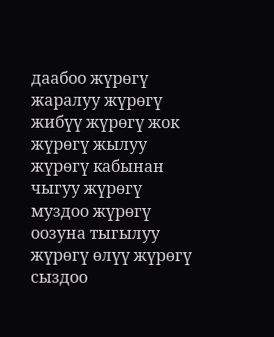даабоо жүрөгү жаралуу жүрөгү жибүү жүрөгү жок жүрөгү жылуу жүрөгү кабынан чыгуу жүрөгү муздоо жүрөгү оозуна тыгылуу жүрөгү өлүү жүрөгү сыздоо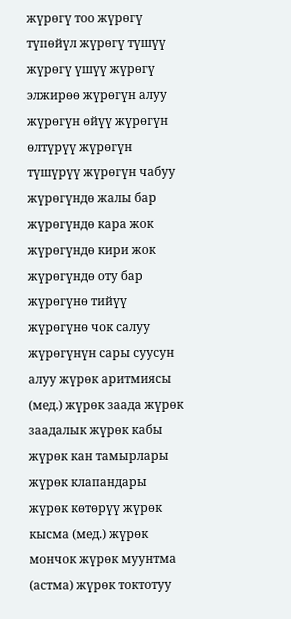жүрөгү тоо жүрөгү түпөйүл жүрөгү түшүү жүрөгү үшүү жүрөгү элжирөө жүрөгүн алуу жүрөгүн өйүү жүрөгүн өлтүрүү жүрөгүн түшүрүү жүрөгүн чабуу жүрөгүндө жалы бар жүрөгүндө кара жок жүрөгүндө кири жок жүрөгүндө оту бар жүрөгүнө тийүү жүрөгүнө чок салуу жүрөгүнүн сары суусун алуу жүрөк аритмиясы (мед.) жүрөк заада жүрөк заадалык жүрөк кабы жүрөк кан тамырлары жүрөк клапандары жүрөк көтөрүү жүрөк кысма (мед.) жүрөк мончок жүрөк муунтма (астма) жүрөк токтотуу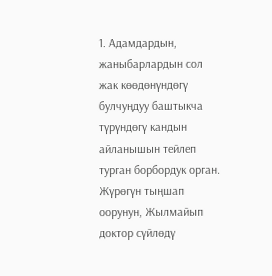1. Адамдардын, жаныбарлардын сол жак көөдөнүндөгү булчуңдуу баштыкча түрүндөгү кандын айланышын тейлеп турган борбордук орган. Жүрөгүн тыңшап оорунун, Жылмайып доктор сүйлөдү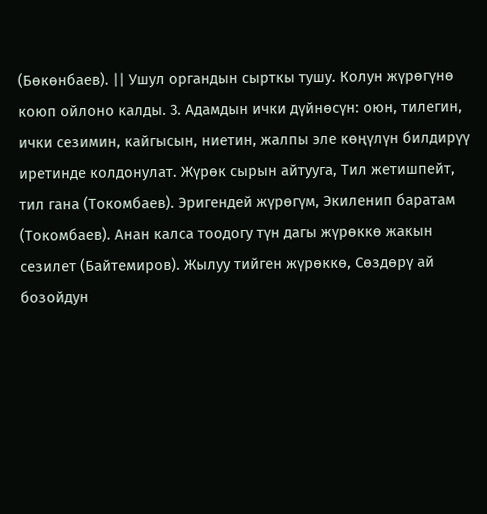(Бөкөнбаев). || Ушул органдын сырткы тушу. Колун жүрөгүнө коюп ойлоно калды. 3. Адамдын ички дүйнөсүн: оюн, тилегин, ички сезимин, кайгысын, ниетин, жалпы эле көңүлүн билдирүү иретинде колдонулат. Жүрөк сырын айтууга, Тил жетишпейт, тил гана (Токомбаев). Эригендей жүрөгүм, Экиленип баратам (Токомбаев). Анан калса тоодогу түн дагы жүрөккө жакын сезилет (Байтемиров). Жылуу тийген жүрөккө, Сөздөрү ай бозойдун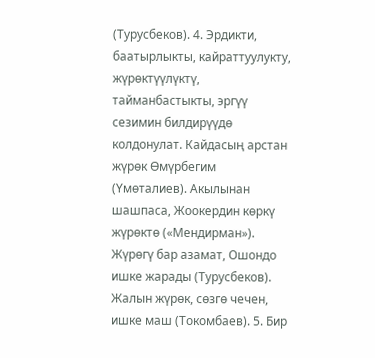(Турусбеков). 4. Эрдикти, баатырлыкты, кайраттуулукту, жүрөктүүлүктү, тайманбастыкты, эргүү сезимин билдирүүдө колдонулат. Кайдасың арстан жүрөк Өмүрбегим (Үмөталиев). Акылынан шашпаса, Жоокердин көркү жүрөктө («Мендирман»). Жүрөгү бар азамат, Ошондо ишке жарады (Турусбеков). Жалын жүрөк, сөзгө чечен, ишке маш (Токомбаев). 5. Бир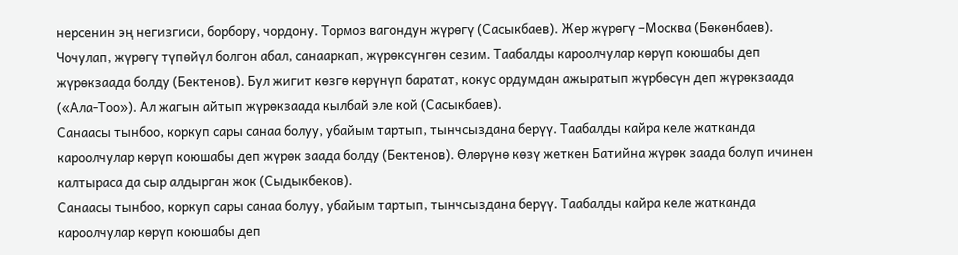нерсенин эң негизгиси, борбору, чордону. Тормоз вагондун жүрөгү (Сасыкбаев). Жер жүрөгү –Москва (Бөкөнбаев).
Чочулап, жүрөгү түпөйүл болгон абал, санааркап, жүрөксүнгөн сезим. Таабалды кароолчулар көрүп коюшабы деп жүрөкзаада болду (Бектенов). Бул жигит көзгө көрүнүп баратат, кокус ордумдан ажыратып жүрбөсүн деп жүрөкзаада («Ала-Тоо»). Ал жагын айтып жүрөкзаада кылбай эле кой (Сасыкбаев).
Санаасы тынбоо, коркуп сары санаа болуу, убайым тартып, тынчсыздана берүү. Таабалды кайра келе жатканда кароолчулар көрүп коюшабы деп жүрөк заада болду (Бектенов). Өлөрүнө көзү жеткен Батийна жүрөк заада болуп ичинен калтыраса да сыр алдырган жок (Сыдыкбеков).
Санаасы тынбоо, коркуп сары санаа болуу, убайым тартып, тынчсыздана берүү. Таабалды кайра келе жатканда кароолчулар көрүп коюшабы деп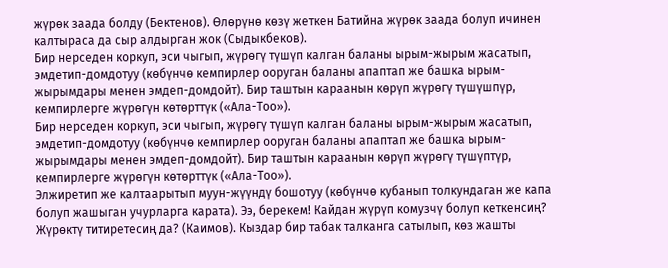жүрөк заада болду (Бектенов). Өлөрүнө көзү жеткен Батийна жүрөк заада болуп ичинен калтыраса да сыр алдырган жок (Сыдыкбеков).
Бир нерседен коркуп, эси чыгып, жүрөгү түшүп калган баланы ырым-жырым жасатып, эмдетип-домдотуу (көбүнчө кемпирлер ооруган баланы апаптап же башка ырым-жырымдары менен эмдеп-домдойт). Бир таштын караанын көрүп жүрөгү түшүшпүр, кемпирлерге жүрөгүн көтөрттүк («Ала-Тоо»).
Бир нерседен коркуп, эси чыгып, жүрөгү түшүп калган баланы ырым-жырым жасатып, эмдетип-домдотуу (көбүнчө кемпирлер ооруган баланы апаптап же башка ырым-жырымдары менен эмдеп-домдойт). Бир таштын караанын көрүп жүрөгү түшүптүр, кемпирлерге жүрөгүн көтөрттүк («Ала-Тоо»).
Элжиретип же калтаарытып муун-жүүндү бошотуу (көбүнчө кубанып толкундаган же капа болуп жашыган учурларга карата). Ээ, берекем! Кайдан жүрүп комузчү болуп кеткенсиң? Жүрөктү титиретесиң да? (Каимов). Кыздар бир табак талканга сатылып, көз жашты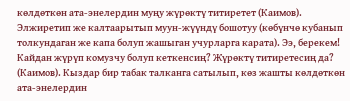көлдөткөн ата-энелердин муңу жүрөктү титиретет (Каимов).
Элжиретип же калтаарытып муун-жүүндү бошотуу (көбүнчө кубанып толкундаган же капа болуп жашыган учурларга карата). Ээ, берекем! Кайдан жүрүп комузчу болуп кеткенсиң? Жүрөктү титиретесиң да? (Каимов). Кыздар бир табак талканга сатылып, көз жашты көлдөткөн ата-энелердин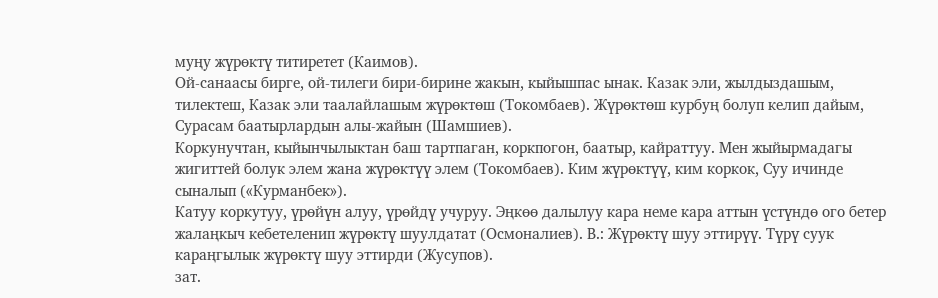муңу жүрөктү титиретет (Каимов).
Ой-санаасы бирге, ой-тилеги бири-бирине жакын, кыйышпас ынак. Казак эли, жылдыздашым, тилектеш, Казак эли таалайлашым жүрөктөш (Токомбаев). Жүрөктөш курбуң болуп келип дайым, Сурасам баатырлардын алы-жайын (Шамшиев).
Коркунучтан, кыйынчылыктан баш тартпаган, коркпогон, баатыр, кайраттуу. Мен жыйырмадагы жигиттей болук элем жана жүрөктүү элем (Токомбаев). Ким жүрөктүү, ким коркок, Суу ичинде сыналып («Курманбек»).
Катуу коркутуу, үрөйүн алуу, үрөйдү учуруу. Эңкөө далылуу кара неме кара аттын үстүндө ого бетер жалаңкыч кебетеленип жүрөктү шуулдатат (Осмоналиев). В.: Жүрөктү шуу эттирүү. Түрү суук караңгылык жүрөктү шуу эттирди (Жусупов).
зат.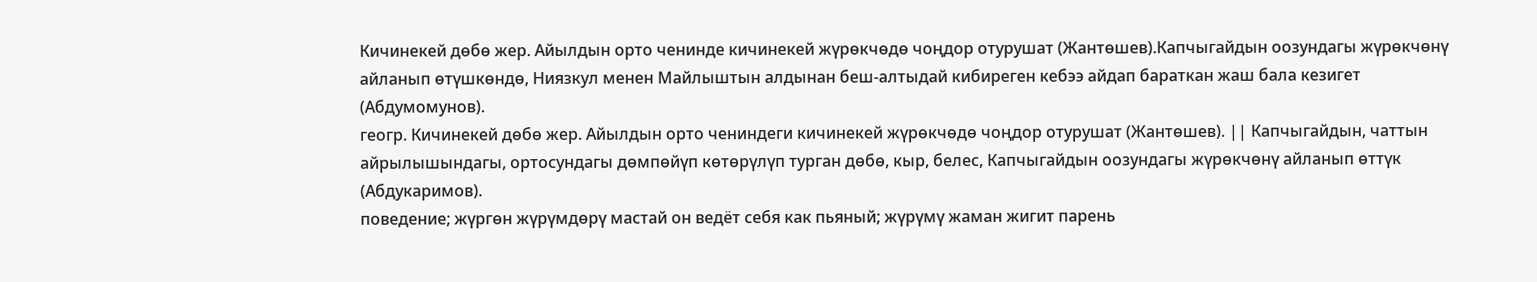Кичинекей дөбө жер. Айылдын орто ченинде кичинекей жүрөкчөдө чоңдор отурушат (Жантөшев).Капчыгайдын оозундагы жүрөкчөнү айланып өтүшкөндө, Ниязкул менен Майлыштын алдынан беш-алтыдай кибиреген кебээ айдап бараткан жаш бала кезигет (Абдумомунов).
геогр. Кичинекей дөбө жер. Айылдын орто чениндеги кичинекей жүрөкчөдө чоңдор отурушат (Жантөшев). || Капчыгайдын, чаттын айрылышындагы, ортосундагы дөмпөйүп көтөрүлүп турган дөбө, кыр, белес, Капчыгайдын оозундагы жүрөкчөнү айланып өттүк (Абдукаримов).
поведение; жүргөн жүрүмдөрү мастай он ведёт себя как пьяный; жүрүмү жаман жигит парень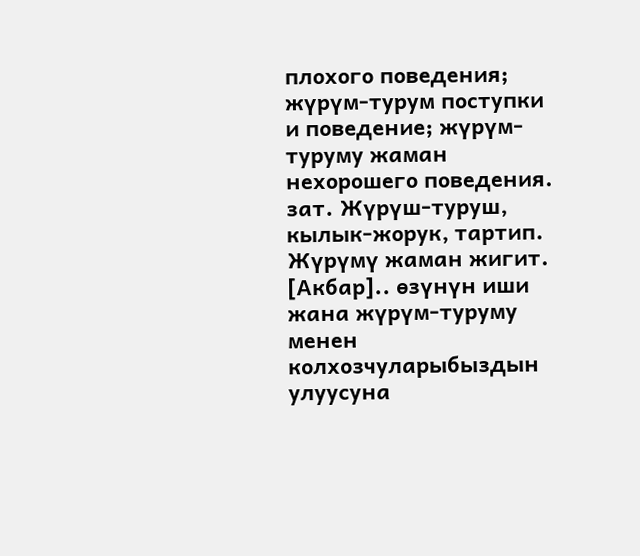плохого поведения; жүрүм-турум поступки и поведение; жүрүм-туруму жаман нехорошего поведения.
зат. Жүрүш-туруш, кылык-жорук, тартип. Жүрүмү жаман жигит. [Акбар].. өзүнүн иши жана жүрүм-туруму менен колхозчуларыбыздын улуусуна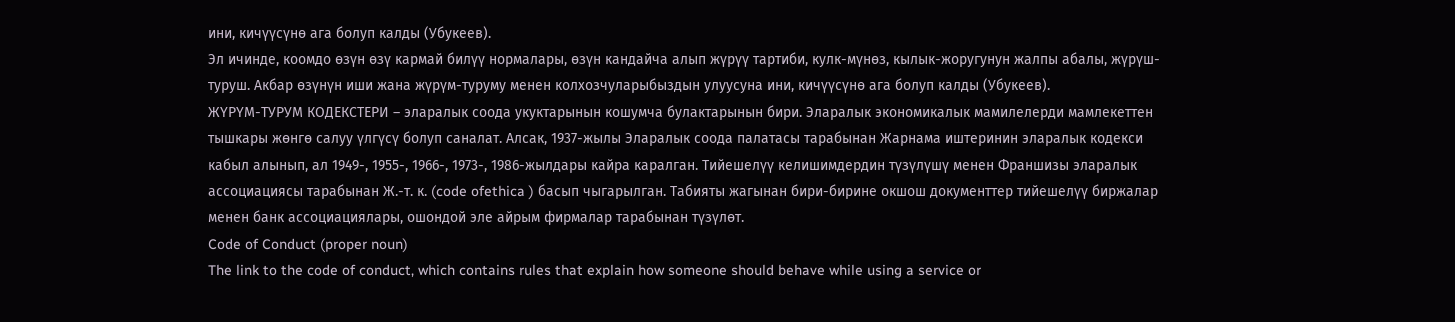ини, кичүүсүнө ага болуп калды (Убукеев).
Эл ичинде, коомдо өзүн өзү кармай билүү нормалары, өзүн кандайча алып жүрүү тартиби, кулк-мүнөз, кылык-жоругунун жалпы абалы, жүрүш-туруш. Акбар өзүнүн иши жана жүрүм-туруму менен колхозчуларыбыздын улуусуна ини, кичүүсүнө ага болуп калды (Убукеев).
ЖҮРҮМ-ТУРУМ КОДЕКСТЕРИ – эларалык соода укуктарынын кошумча булактарынын бири. Эларалык экономикалык мамилелерди мамлекеттен тышкары жөнгө салуу үлгүсү болуп саналат. Алсак, 1937-жылы Эларалык соода палатасы тарабынан Жарнама иштеринин эларалык кодекси кабыл алынып, ал 1949-, 1955-, 1966-, 1973-, 1986-жылдары кайра каралган. Тийешелүү келишимдердин түзүлүшү менен Франшизы эларалык ассоциациясы тарабынан Ж.-т. к. (code ofethica ) басып чыгарылган. Табияты жагынан бири-бирине окшош документтер тийешелүү биржалар менен банк ассоциациялары, ошондой эле айрым фирмалар тарабынан түзүлөт.
Code of Conduct (proper noun)
The link to the code of conduct, which contains rules that explain how someone should behave while using a service or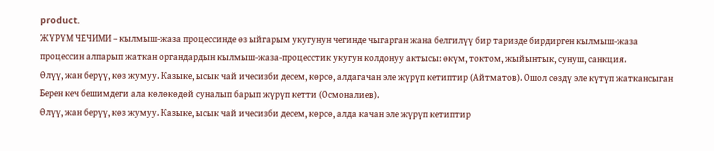product.
ЖҮРҮМ ЧЕЧИМИ – кылмыш-жаза процессинде өз ыйгарым укугунун чегинде чыгарган жана белгилүү бир таризде бирдирген кылмыш-жаза процессин алпарып жаткан органдардын кылмыш-жаза-процесстик укугун колдонуу актысы: өкүм, токтом, жыйынтык, сунуш, санкция.
Өлүү, жан берүү, көз жумуу. Казыке, ысык чай ичесизби десем, көрсө, алдагачан эле жүрүп кетиптир (Айтматов). Ошол сөздү эле күтүп жаткансыган Берен кеч бешимдеги ала көлөкөдөй суналып барып жүрүп кетти (Осмоналиев).
Өлүү, жан берүү, көз жумуу. Казыке, ысык чай ичесизби десем, көрсө, алда качан эле жүрүп кетиптир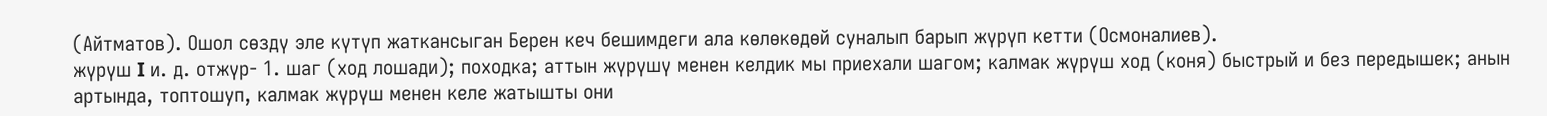(Айтматов). Ошол сөздү эле күтүп жаткансыган Берен кеч бешимдеги ала көлөкөдөй суналып барып жүрүп кетти (Осмоналиев).
жүрүш I и. д. отжүр- 1. шаг (ход лошади); походка; аттын жүрүшү менен келдик мы приехали шагом; калмак жүрүш ход (коня) быстрый и без передышек; анын артында, топтошуп, калмак жүрүш менен келе жатышты они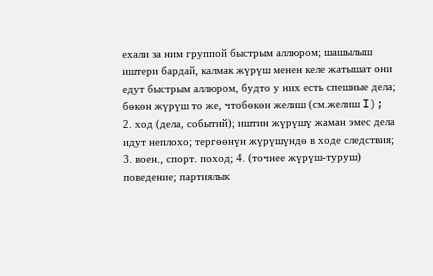ехали за ним группой быстрым аллюром; шашылыш иштери бардай, калмак жүрүш менен келе жатышат они едут быстрым аллюром, будто у них есть спешные дела; бөкөн жүрүш то же, чтобөкөн желиш (см.желиш I); 2. ход (дела, событий); иштин жүрүшү жаман эмес дела идут неплохо; тергөөнүн жүрүшүндө в ходе следствия; 3. воен., спорт. поход; 4. (точнее жүрүш-туруш) поведение; партиялык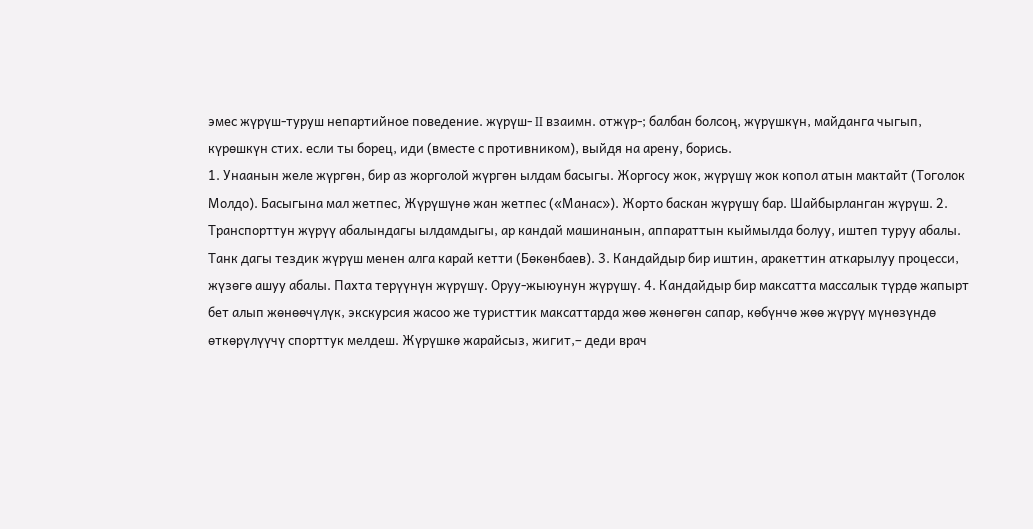эмес жүрүш-туруш непартийное поведение. жүрүш- II взаимн. отжүр-; балбан болсоң, жүрүшкүн, майданга чыгып, күрөшкүн стих. если ты борец, иди (вместе с противником), выйдя на арену, борись.
1. Унаанын желе жүргөн, бир аз жорголой жүргөн ылдам басыгы. Жоргосу жок, жүрүшү жок копол атын мактайт (Тоголок Молдо). Басыгына мал жетпес, Жүрүшүнө жан жетпес («Манас»). Жорто баскан жүрүшү бар. Шайбырланган жүрүш. 2. Транспорттун жүрүү абалындагы ылдамдыгы, ар кандай машинанын, аппараттын кыймылда болуу, иштеп туруу абалы. Танк дагы тездик жүрүш менен алга карай кетти (Бөкөнбаев). 3. Кандайдыр бир иштин, аракеттин аткарылуу процесси, жүзөгө ашуу абалы. Пахта терүүнүн жүрүшү. Оруу-жыюунун жүрүшү. 4. Кандайдыр бир максатта массалык түрдө жапырт бет алып жөнөөчүлүк, экскурсия жасоо же туристтик максаттарда жөө жөнөгөн сапар, көбүнчө жөө жүрүү мүнөзүндө өткөрүлүүчү спорттук мелдеш. Жүрүшкө жарайсыз, жигит,– деди врач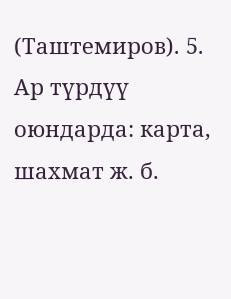(Таштемиров). 5. Ар түрдүү оюндарда: карта, шахмат ж. б.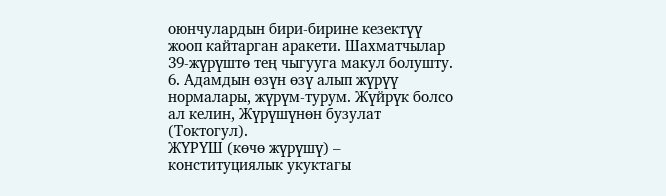оюнчулардын бири-бирине кезектүү жооп кайтарган аракети. Шахматчылар 39-жүрүштө тең чыгууга макул болушту. 6. Адамдын өзүн өзү алып жүрүү нормалары, жүрүм-турум. Жүйрүк болсо ал келин, Жүрүшүнөн бузулат (Токтогул).
ЖҮРҮШ (көчө жүрүшү) – конституциялык укуктагы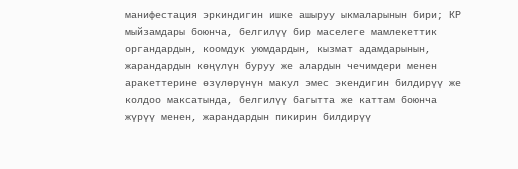манифестация эркиндигин ишке ашыруу ыкмаларынын бири; КР мыйзамдары боюнча, белгилүү бир маселеге мамлекеттик органдардын, коомдук уюмдардын, кызмат адамдарынын, жарандардын көңүлүн буруу же алардын чечимдери менен аракеттерине өзүлөрүнүн макул эмес экендигин билдирүү же колдоо максатында, белгилүү багытта же каттам боюнча жүрүү менен, жарандардын пикирин билдирүү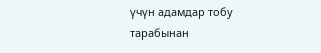үчүн адамдар тобу тарабынан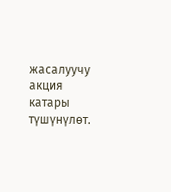жасалуучу акция катары түшүнүлөт.